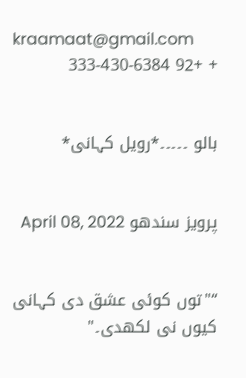kraamaat@gmail.com
+ +92 333-430-6384


بالو ۔۔۔۔۔٭رویل کہانی٭


پرویز سندھو April 08, 2022


“"توں کوئی عشق دی کہانی کیوں نی لکھدی۔"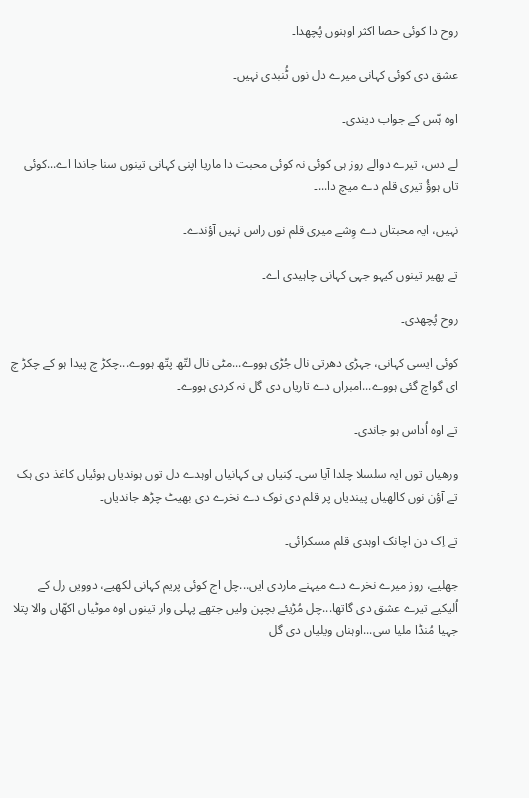روح دا کوئی حصا اکثر اوہنوں پُچھدا۔

عشق دی کوئی کہانی میرے دل نوں ٹُنبدی نہیں۔

اوہ ہّس کے جواب دیندی۔

لے دس، تیرے دوالے روز ہی کوئی نہ کوئی محبت دا ماریا اپنی کہانی تینوں سنا جاندا اے...کوئی تاں ہوؤُ تیری قلم دے میچ دا...۔

نہیں، ایہ محبتاں دے وِشے میری قلم نوں راس نہیں آؤندے۔

تے پھیر تینوں کیہو جہی کہانی چاہیدی اے۔

روح پُچھدی۔

کوئی ایسی کہانی، جہڑی دھرتی نال جُڑی ہووے...مٹی نال لتّھ پتّھ ہووے...چکڑ چ پیدا ہو کے چکڑ چ ای گواچ گئی ہووے...امبراں دے تاریاں دی گل نہ کردی ہووے۔

تے اوہ اُداس ہو جاندی۔

ورھیاں توں ایہ سلسلا چلدا آیا سی۔ کِنیاں ہی کہانیاں اوہدے دل توں ہوندیاں ہوئیاں کاغذ دی ہک تے آؤن نوں کالھیاں پیندیاں پر قلم دی نوک دے نخرے دی بھیٹ چڑھ جاندیاں۔

تے اِک دن اچانک اوہدی قلم مسکرائی۔

جھلیے، روز میرے نخرے دے میہنے ماردی ایں...چل اج کوئی پریم کہانی لکھیے، دوویں رل کے اُلیکیے تیرے عشق دی گاتھا...چل مُڑیئے بچپن ولیں جتھے پہلی وار تینوں اوہ موٹیاں اکھّاں والا پتلا جہیا مُنڈا ملیا سی...اوہناں ویلیاں دی گل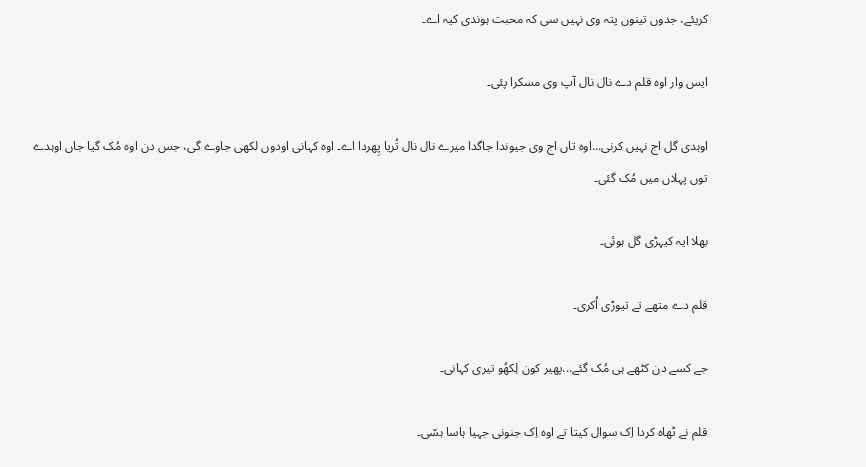کریئے، جدوں تینوں پتہ وی نہیں سی کہ محبت ہوندی کیہ اے۔

ایس وار اوہ قلم دے نال نال آپ وی مسکرا پئی۔

اوہدی گل اج نہیں کرنی...اوہ تاں اج وی جیوندا جاگدا میرے نال نال تُریا پِھردا اے۔ اوہ کہانی اودوں لکھی جاوے گی، جس دن اوہ مُک گیا جاں اوہدے توں پہلاں میں مُک گئی۔

بھلا ایہ کیہڑی گل ہوئی۔

قلم دے متھے تے تیوڑی اُکری۔

جے کسے دن کٹھے ہی مُک گئے...پھیر کون لِکھُو تیری کہانی۔

قلم نے ٹھاہ کردا اِک سوال کیتا تے اوہ اِک جنونی جہیا ہاسا ہسّی۔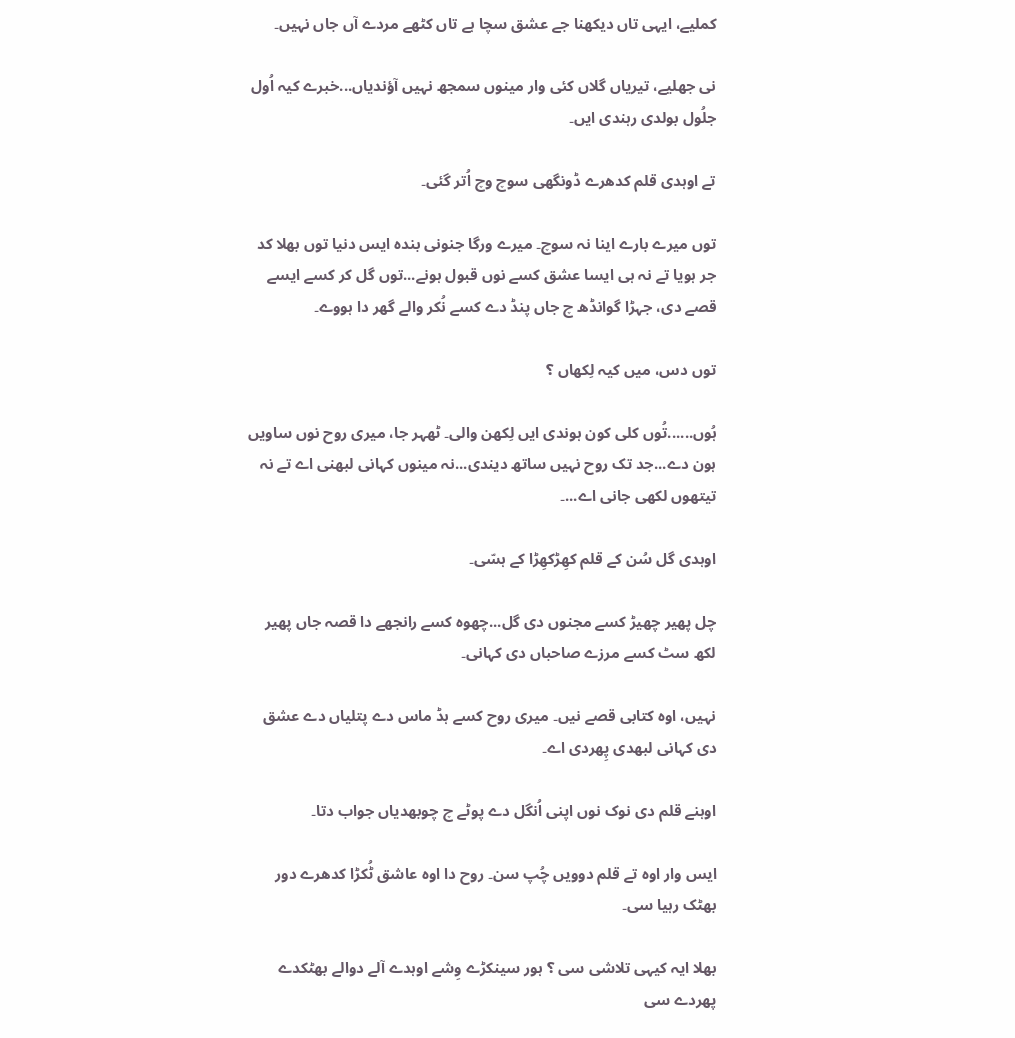کملیے، ایہی تاں دیکھنا جے عشق سچا ہے تاں کٹھے مردے آں جاں نہیں۔

نی جھلیے، تیریاں گلاں کئی وار مینوں سمجھ نہیں آؤندیاں...خبرے کیہ اُول جلُول بولدی رہندی ایں۔

تے اوہدی قلم کدھرے ڈونگھی سوچ وچ اُتر گئی۔

توں میرے بارے اینا نہ سوچ۔ میرے ورگا جنونی بندہ ایس دنیا توں بھلا کد جر ہویا تے نہ ہی ایسا عشق کسے نوں قبول ہونے...توں گل کر کسے ایسے قصے دی، جہڑا گوانڈھ چ جاں پنڈ دے کسے نُکر والے گھر دا ہووے۔

توں دس، میں کیہ لِکھاں ؟

ہُوں......تُوں کلی کون ہوندی ایں لِکھن والی۔ ٹھہر جا، میری روح نوں ساویں ہون دے...جد تک روح نہیں ساتھ دیندی...نہ مینوں کہانی لبھنی اے تے نہ تیتھوں لکھی جانی اے...۔

اوہدی گل سُن کے قلم کھِڑکھِڑا کے ہسّی۔

چل پھیر چھیڑ کسے مجنوں دی گل...چھوہ کسے رانجھے دا قصہ جاں پھیر لکھ سٹ کسے مرزے صاحباں دی کہانی۔

نہیں، اوہ کتابی قصے نیں۔ میری روح کسے ہڈ ماس دے پتلیاں دے عشق دی کہانی لبھدی پِھردی اے۔

اوہنے قلم دی نوک نوں اپنی اُنگل دے پوٹے چ چوبھدیاں جواب دتا۔

ایس وار اوہ تے قلم دوویں چُپ سن۔ روح دا اوہ عاشق ٹُکڑا کدھرے دور بھٹک رہیا سی۔

بھلا ایہ کیہی تلاشی سی ؟ ہور سینکڑے وِشے اوہدے آلے دوالے بھٹکدے پھردے سی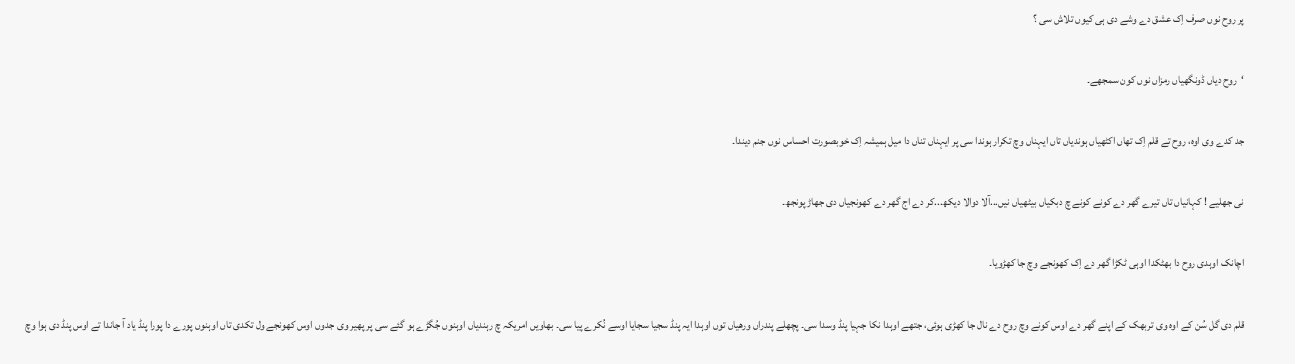پر روح نوں صرف اِک عشق دے وشے دی ہی کیوں تلاش سی ؟

‘روح دیاں ڈونگھیاں رمزاں نوں کون سمجھے۔

جد کدے وی اوہ، روح تے قلم اِک تھاں اکٹھیاں ہوندیاں تاں ایہناں وچ تکرار ہوندا سی پر ایہناں تناں دا میل ہمیشہ اِک خوبصورت احساس نوں جنم دیندا۔

نی جھلیے ! کہانیاں تاں تیرے گھر دے کونے کونے چ دبکیاں بیٹھیاں نیں...آلا دوالا دیکھ...کر دے اج گھر دے کھونجیاں دی جھاڑ پونجھ۔

اچانک اوہدی روح دا بھٹکدا اوہی ٹکڑا گھر دے اِک کھونجے وچ جا کھڑویا۔

قلم دی گل سُن کے اوہ وی تربھک کے اپنے گھر دے اوس کونے وچ روح دے نال جا کھڑی ہوئی، جتھے اوہدا نکا جہیا پنڈ وسدا سی۔ پچھلے پندراں ورھیاں توں اوہدا ایہ پنڈ سجیا سجایا اوسے نُکرے پیا سی۔ بھاویں امریکہ چ رہندیاں اوہنوں جُگڑے ہو گئے سی پر پھیر وی جدوں اوس کھونجے ول تکدی تاں اوہنوں پورے دا پورا پنڈ یاد آ جاندا تے اوس پنڈ دی ہوا وچ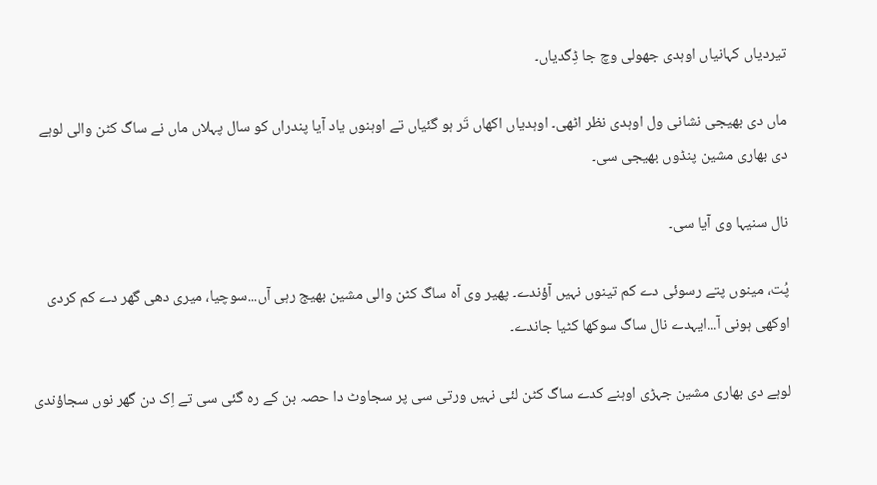تیردیاں کہانیاں اوہدی جھولی وچ جا ڈِگدیاں۔

ماں دی بھیجی نشانی ول اوہدی نظر اٹھی۔ اوہدیاں اکھاں تَر ہو گئیاں تے اوہنوں یاد آیا پندراں کو سال پہلاں ماں نے ساگ کٹن والی لوہے دی بھاری مشین پنڈوں بھیجی سی۔

نال سنیہا وی آیا سی۔

پُت، مینوں پتے رسوئی دے کم تینوں نہیں آؤندے۔ پھیر وی آہ ساگ کٹن والی مشین بھیج رہی آں...سوچیا، میری دھی گھر دے کم کردی اوکھی ہونی آ...ایہدے نال ساگ سوکھا کٹیا جاندے۔

لوہے دی بھاری مشین جہڑی اوہنے کدے ساگ کٹن لئی نہیں ورتی سی پر سجاوٹ دا حصہ بن کے رہ گئی سی تے اِک دن گھر نوں سجاؤندی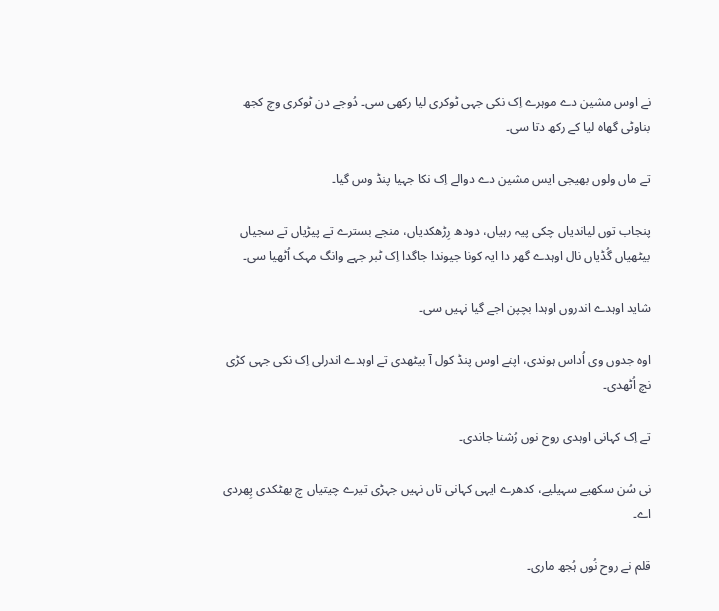نے اوس مشین دے موہرے اِک نکی جہی ٹوکری لیا رکھی سی۔ دُوجے دن ٹوکری وچ کجھ بناوٹی گھاہ لیا کے رکھ دتا سی۔

تے ماں ولوں بھیجی ایس مشین دے دوالے اِک نکا جہیا پنڈ وس گیا۔

پنجاب توں لیاندیاں چکی پیہ رہیاں، دودھ رِڑھکدیاں، منجے بسترے تے پیڑیاں تے سجیاں بیٹھیاں گُڈیاں نال اوہدے گھر دا ایہ کونا جیوندا جاگدا اِک ٹبر جہے وانگ مہک اُٹھیا سی۔

شاید اوہدے اندروں اوہدا بچپن اجے گیا نہیں سی۔

اوہ جدوں وی اُداس ہوندی، اپنے اوس پنڈ کول آ بیٹھدی تے اوہدے اندرلی اِک نکی جہی کڑی نچ اُٹھدی۔

تے اِک کہانی اوہدی روح نوں رُشنا جاندی۔

نی سُن سکھیے سہیلیے، کدھرے ایہی کہانی تاں نہیں جہڑی تیرے چیتیاں چ بھٹکدی پِھردی اے۔

قلم نے روح نُوں ہُجھ ماری۔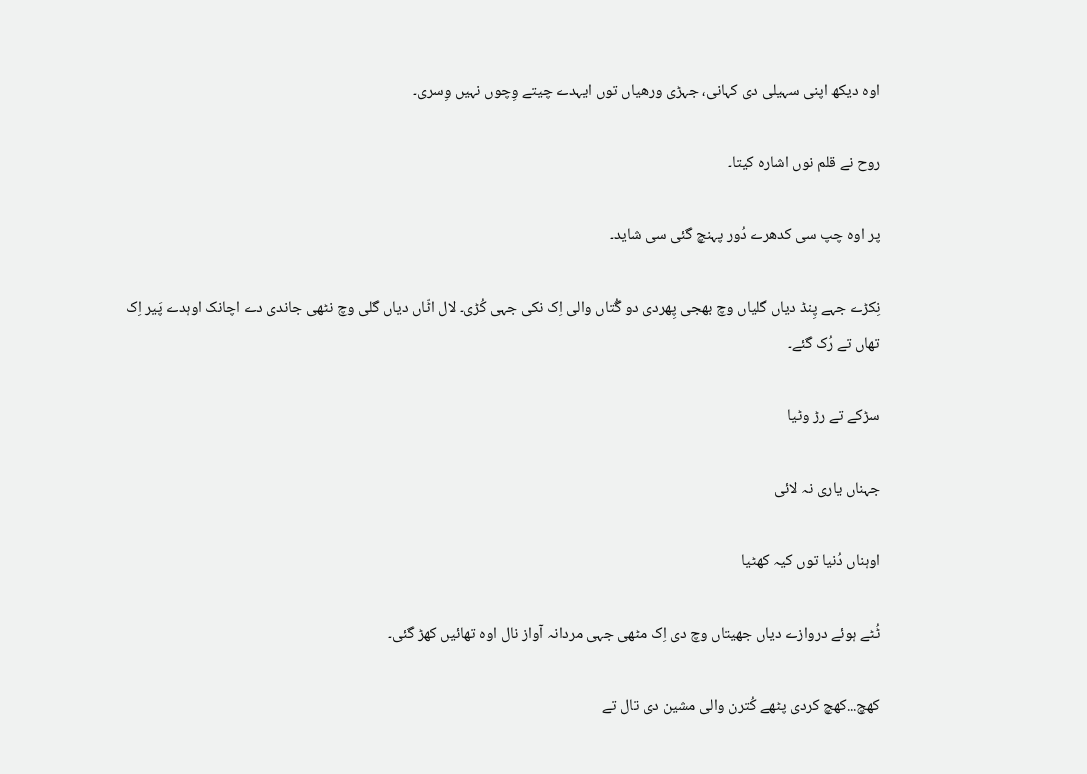اوہ دیکھ اپنی سہیلی دی کہانی، جہڑی ورھیاں توں ایہدے چیتے وِچوں نہیں وِسری۔

روح نے قلم نوں اشارہ کیتا۔

پر اوہ چپ سی کدھرے دُور پہنچ گئی سی شاید۔

نِکڑے جہے پِنڈ دیاں گلیاں وچ بھجی پِھردی دو گُتاں والی اِک نکی جہی کُڑی۔ لال اٹّاں دیاں گلی وچ نٹھی جاندی دے اچانک اوہدے پَیر اِک تھاں تے رُک گئے۔

سڑکے تے رڑ وٹیا

جہناں یاری نہ لائی

اوہناں دُنیا توں کیہ کھٹیا

ٹُٹے ہوئے دروازے دیاں جھیتاں وچ دی اِک مٹھی جہی مردانہ آواز نال اوہ تھائیں کھڑ گئی۔

کھچ...کھچ کردی پٹھے کُترن والی مشین دی تال تے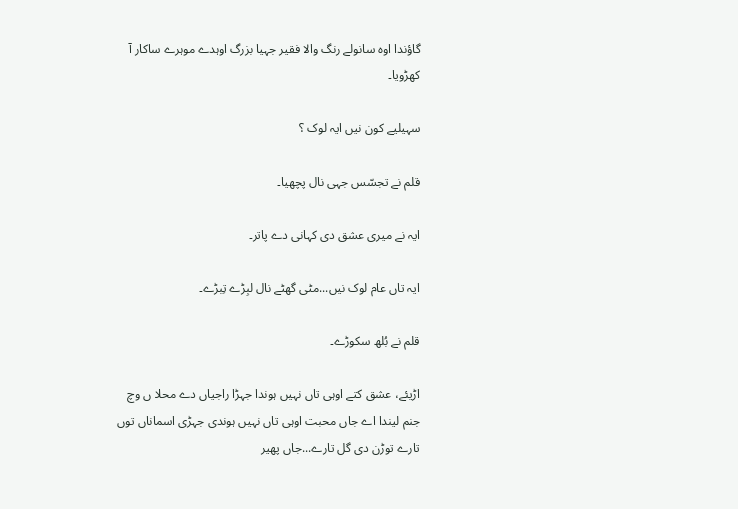گاؤندا اوہ سانولے رنگ والا فقیر جہیا بزرگ اوہدے موہرے ساکار آ کھڑویا۔

سہیلیے کون نیں ایہ لوک ؟

قلم نے تجسّس جہی نال پچھیا۔

ایہ نے میری عشق دی کہانی دے پاتر۔

ایہ تاں عام لوک نیں...مٹی گھٹے نال لبِڑے تِبڑے۔

قلم نے بُلھ سکوڑے۔

اڑیئے، عشق کتے اوہی تاں نہیں ہوندا جہڑا راجیاں دے محلا ں وچ جنم لیندا اے جاں محبت اوہی تاں نہیں ہوندی جہڑی اسماناں توں تارے توڑن دی گل تارے...جاں پھیر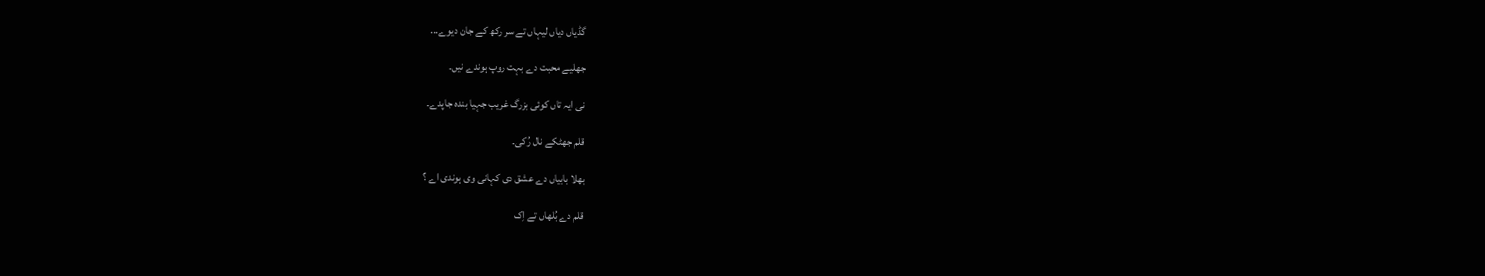گڈیاں دیاں لیہاں تے سر رکھ کے جان دیوے...

جھلیے محبت دے بہت روپ ہوندے نیں۔

نی ایہ تاں کوئی بزرگ غریب جہیا بندہ جاپدے۔

قلم جھٹکے نال رُکی۔

بھلا بابیاں دے عشق دی کہانی وی ہوندی اے ؟

قلم دے بُلھاں تے اِک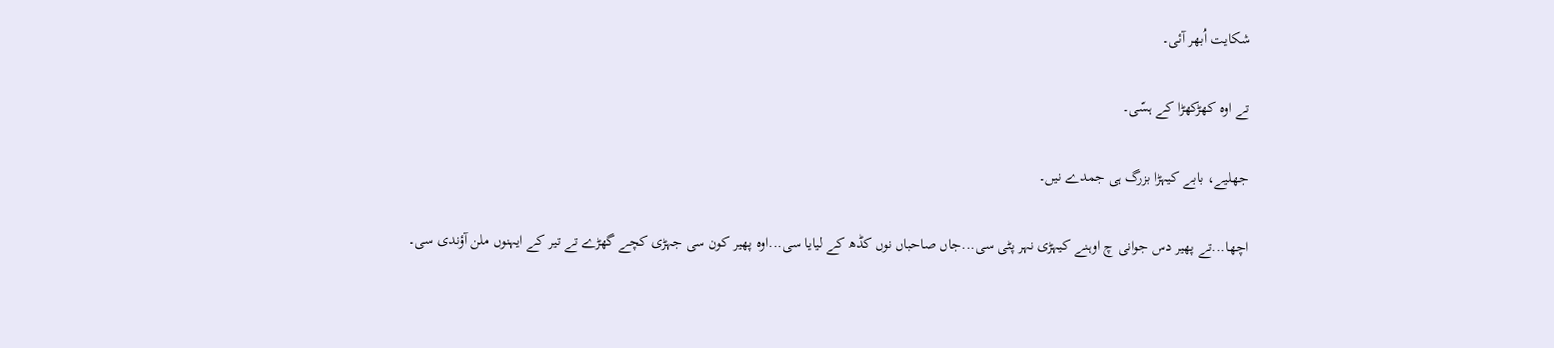شکایت اُبھر آئی۔

تے اوہ کھڑکھڑا کے ہسّی۔

جھلیے، بابے کیہڑا بزرگ ہی جمدے نیں۔

اچھا...تے پھیر دس جوانی چ اوہنے کیہڑی نہر پٹی سی...جاں صاحباں نوں کڈھ کے لیایا سی...اوہ پھیر کون سی جہڑی کچے گھڑے تے تیر کے ایہنوں ملن آؤندی سی۔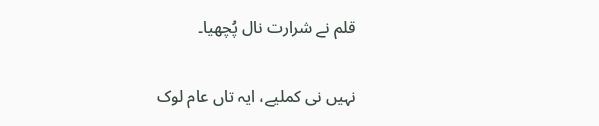قلم نے شرارت نال پُچھیا۔

نہیں نی کملیے، ایہ تاں عام لوک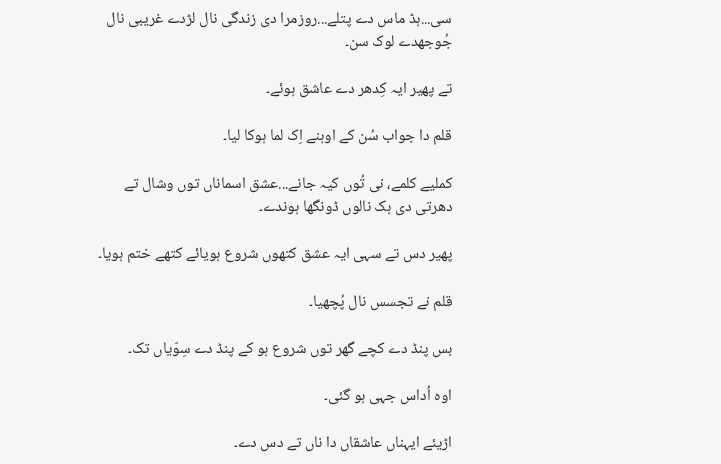سی...ہڈ ماس دے پتلے...روزمرا دی زندگی نال لڑدے غریبی نال جُوجھدے لوک سن۔

تے پھیر ایہ کِدھر دے عاشق ہوئے۔

قلم دا جواب سُن کے اوہنے اِک لما ہوکا لیا۔

کملیے کلمے، نی تُوں کیہ جانے...عشق اسماناں توں وشال تے دھرتی دی ہک نالوں ڈونگھا ہوندے۔

پھیر دس تے سہی ایہ عشق کتھوں شروع ہویائے کتھے ختم ہویا۔

قلم نے تجسس نال پُچھیا۔

بس پنڈ دے کچے گھر توں شروع ہو کے پنڈ دے سِوّیاں تک۔

اوہ اُداس جہی ہو گئی۔

اڑیئے ایہناں عاشقاں دا ناں تے دس دے۔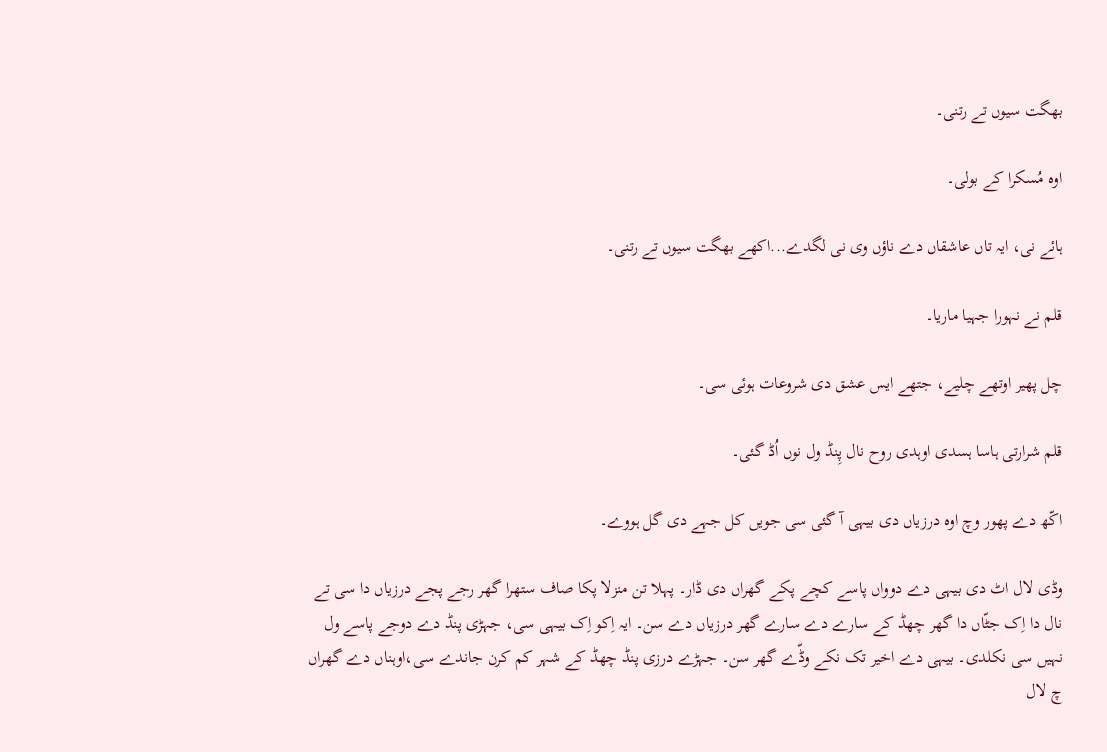بھگت سیوں تے رتنی۔

اوہ مُسکرا کے بولی۔

ہائے نی، ایہ تاں عاشقاں دے ناؤں وی نی لگدے...اکھے بھگت سیوں تے رتنی۔

قلم نے نہورا جہیا ماریا۔

چل پھیر اوتھے چلیے، جتھے ایس عشق دی شروعات ہوئی سی۔

قلم شرارتی ہاسا ہسدی اوہدی روح نال پِنڈ ول نوں اُڈ گئی۔

اکّھ دے پھور وچ اوہ درزیاں دی بیہی آ گئی سی جویں کل جہے دی گل ہووے۔

وڈی لال اٹ دی بیہی دے دوواں پاسے کچے پکے گھراں دی ڈار۔ پہلا تن منزلا پکا صاف ستھرا گھر رجے پجے درزیاں دا سی تے نال دا اِک جٹّاں دا گھر چھڈ کے سارے دے سارے گھر درزیاں دے سن۔ ایہ اِکو اِک بیہی سی، جہڑی پنڈ دے دوجے پاسے ول نہیں سی نکلدی۔ بیہی دے اخیر تک نکے وڈّے گھر سن۔ جہڑے درزی پنڈ چھڈ کے شہر کم کرن جاندے سی،اوہناں دے گھراں چ لال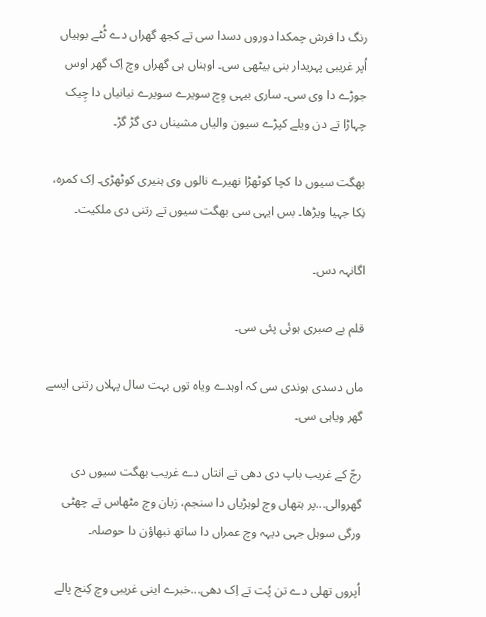رنگ دا فرش چمکدا دوروں دسدا سی تے کجھ گھراں دے ٹُٹے بوہیاں اُپر غریبی پہریدار بنی بیٹھی سی۔ اوہناں ہی گھراں وچ اِک گھر اوس جوڑے دا وی سی۔ ساری بیہی وِچ سویرے سویرے نیانیاں دا چِیک چہاڑا تے دن ویلے کپڑے سیون والیاں مشیناں دی گڑ گڑ۔

بھگت سیوں دا کچا کوٹھڑا نھیرے نالوں وی ہنیری کوٹھڑی۔ اِک کمرہ، نِکا جہیا ویڑھا۔ بس ایہی سی بھگت سیوں تے رتنی دی ملکیت۔

اگانہہ دس۔

قلم بے صبری ہوئی پئی سی۔

ماں دسدی ہوندی سی کہ اوہدے ویاہ توں بہت سال پہلاں رتنی ایسے گھر ویاہی سی۔

رجّ کے غریب باپ دی دھی تے انتاں دے غریب بھگت سیوں دی گھروالی...پر ہتھاں وچ لوہڑیاں دا سنجم، زبان وچ مٹھاس تے چھٹی ورگی سوہل جہی دیہہ وچ عمراں دا ساتھ نبھاؤن دا حوصلہ۔

اُپروں تھلی دے تن پُت تے اِک دھی...خبرے اینی غریبی وچ کِنج پالے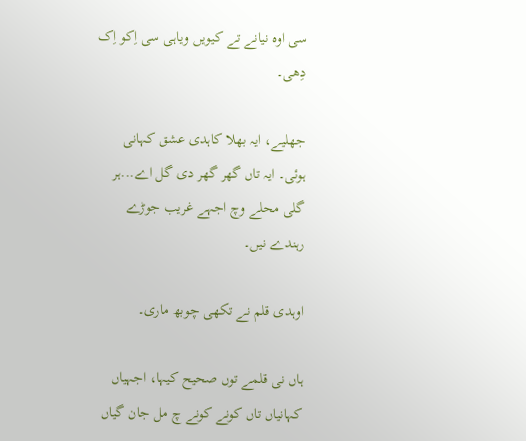سی اوہ نیانے تے کیویں ویاہی سی اِکو اِک دِھی۔

جھلیے، ایہ بھلا کاہدی عشق کہانی ہوئی۔ ایہ تاں گھر گھر دی گل اے...ہر گلی محلے وچ اجہے غریب جوڑے رہندے نیں۔

اوہدی قلم نے تکھی چوبھ ماری۔

ہاں نی قلمے توں صحیح کیہا، اجہیاں کہانیاں تاں کونے کونے چ مل جان گیاں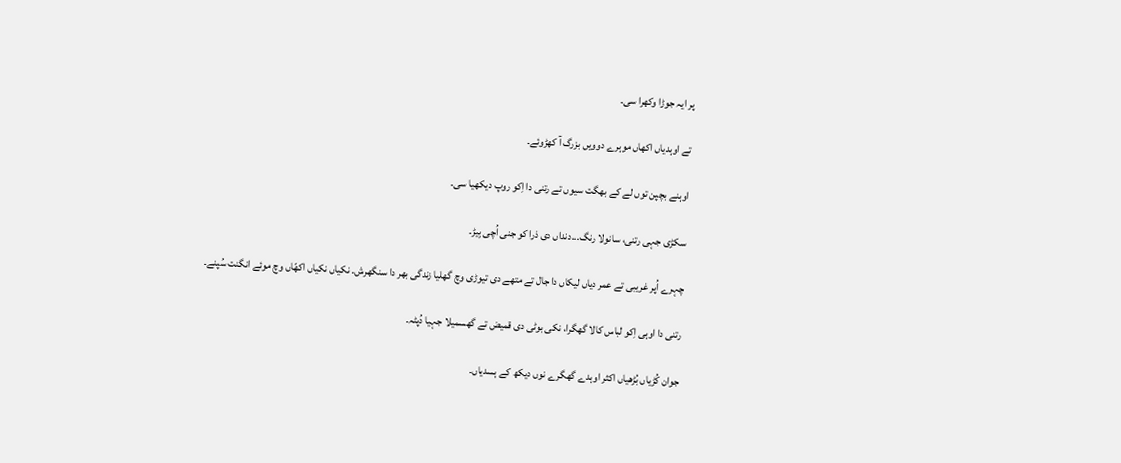پر ایہ جوڑا وکھرا سی۔

تے اوہدیاں اکھاں موہرے دوویں بزرگ آ کھڑوئے۔

اوہنے بچپن توں لے کے بھگت سیوں تے رتنی دا اِکو روپ دیکھیا سی۔

سکڑی جہی رتنی، سانولا رنگ...دنداں دی ذرا کو جنی اُچی بِیڑ۔

چہرے اُپر غریبی تے عمر دیاں لیکاں دا جال تے متھے دی تیوڑی وچ گھلیا زندگی بھر دا سنگھرش۔ نکیاں نکیاں اکھّاں وچ موئے انگنت سُپنے۔

رتنی دا اوہی اِکو لباس کالا گھگرا، نکی بوٹی دی قمیض تے گھسمیلا جہیا دُپٹہ۔

جوان کُڑیاں بُڑھیاں اکثر اوہدے گھگرے نوں دیکھ کے ہسدیاں۔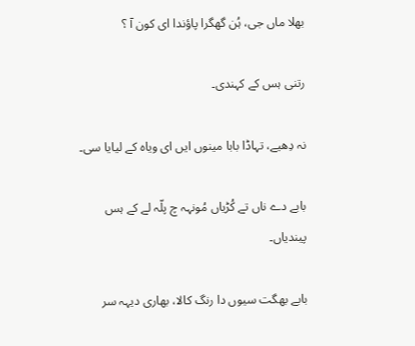بھلا ماں جی، ہُن گھگرا پاؤندا ای کون آ ؟

رتنی ہس کے کہندی۔

نہ دِھیے، تہاڈا بابا مینوں ایں ای ویاہ کے لیایا سی۔

بابے دے ناں تے کُڑیاں مُونہہ چ پلّہ لے کے ہس پیندیاں۔

بابے بھگت سیوں دا رنگ کالا، بھاری دیہہ سر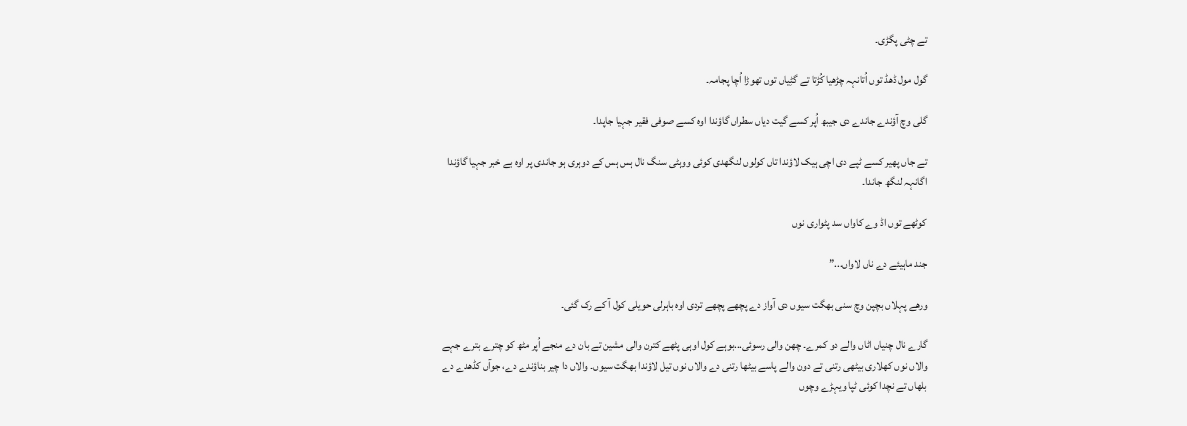تے چٹی پگڑی۔

گول مول ڈھڈ توں اُتانہہ چڑھیا کُڑتا تے گٹِیاں توں تھوڑا اُچا پجامہ۔

گلی وچ آؤندے جاندے دی جیبھ اُپر کسے گیت دیاں سطراں گاؤندا اوہ کسے صوفی فقیر جہیا جاپدا۔

تے جاں پھیر کسے ٹپے دی اچی ہیک لاؤندا تاں کولوں لنگھدی کوئی ووہٹی سنگ نال ہس ہس کے دوہری ہو جاندی پر اوہ بے خبر جہیا گاؤندا اگانہہ لنگھ جاندا۔

کوٹھے توں اڈ وے کاواں سد پٹواری نوں

جند ماہیئے دے ناں لاواں...”

ورھے پہلاں بچپن وچ سنی بھگت سیوں دی آواز دے پچھے پچھے تردی اوہ باہرلی حویلی کول آ کے رک گئی۔

گارے نال چنیاں اٹاں والے دو کمرے۔ چھن والی رسوئی...بوہے کول اوہی پٹھے کترن والی مشین تے بان دے منجے اُپر مٹھ کو چترے بترے جہے والاں نوں کھلاری بیٹھی رتنی تے دون والے پاسے بیٹھا رتنی دے والاں نوں تیل لاؤندا بھگت سیوں۔ والاں دا چیر بناؤندے دے، جوآں کڈھدے دے بلھاں تے نچدا کوئی ٹپا ویہڑے وچوں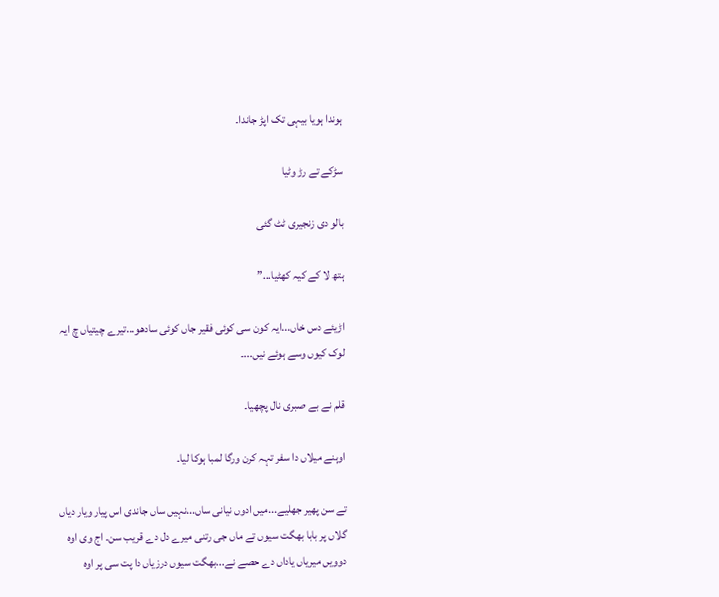ہوندا ہویا بیہی تک اپڑ جاندا۔

سڑکے تے رڑ وٹیا

بالو دی زنجیری ٹٹ گئی

ہتھ لا کے کیہ کھٹیا...”

اڑیئے دس خاں...ایہ کون سی کوئی فقیر جاں کوئی سادھو...تیرے چیتیاں چ ایہ لوک کیوں وسے ہوئے نیں...۔

قلم نے بے صبری نال پچھیا۔

اوہنے میلاں دا سفر تہہ کرن ورگا لمبا ہوکا لیا۔

تے سن پھیر جھلیے...میں ادوں نیانی ساں...نہیں ساں جاندی اس پیار ویار دیاں گلاں پر بابا بھگت سیوں تے ماں جی رتنی میرے دل دے قریب سن۔ اج وی اوہ دوویں میریاں یاداں دے حصے نے...بھگت سیوں درزیاں دا پت سی پر اوہ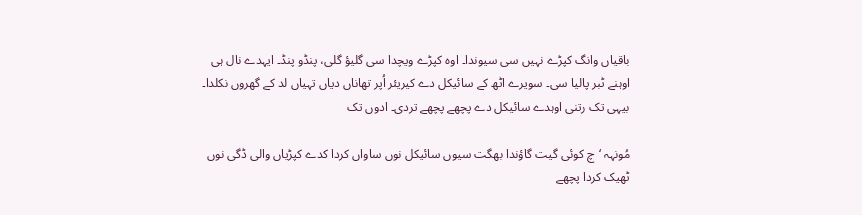باقیاں وانگ کپڑے نہیں سی سیوندا۔ اوہ کپڑے ویچدا سی گلیؤ گلی، پنڈو پنڈ۔ ایہدے نال ہی اوہنے ٹبر پالیا سی۔ سویرے اٹھ کے سائیکل دے کیریئر اُپر تھاناں دیاں تہیاں لد کے گھروں نکلدا۔ بیہی تک رتنی اوہدے سائیکل دے پچھے پچھے تردی۔ ادوں تک

مُونہہ ‘چ کوئی گیت گاؤندا بھگت سیوں سائیکل نوں ساواں کردا کدے کپڑیاں والی ڈگی نوں ٹھیک کردا پچھے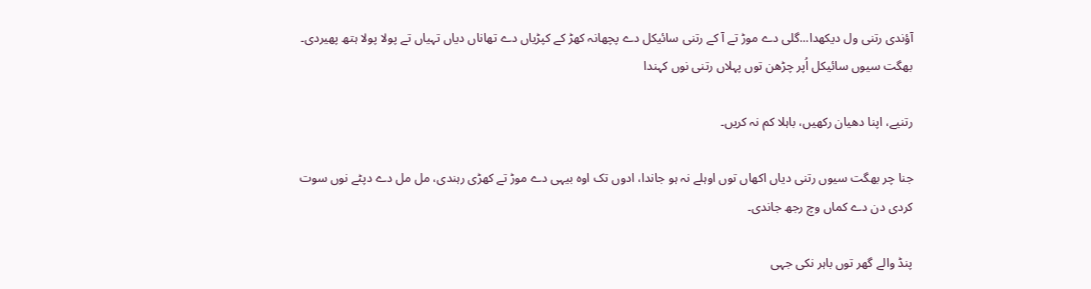آؤندی رتنی ول دیکھدا...گلی دے موڑ تے آ کے رتنی سائیکل دے پچھانہ کھڑ کے کپڑیاں دے تھاناں دیاں تہیاں تے پولا پولا ہتھ پھیردی۔ بھگت سیوں سائیکل اُپر چڑھن توں پہلاں رتنی نوں کہندا

رتنیے، اپنا دھیان رکھیں، باہلا کم نہ کریں۔

جنا چر بھگت سیوں رتنی دیاں اکھاں توں اوہلے نہ ہو جاندا، ادوں تک اوہ بیہی دے موڑ تے کھڑی رہندی، مل مل دے دپٹے نوں سوت کردی دن دے کماں وچ رجھ جاندی۔

پنڈ والے گھر توں باہر نکی جہی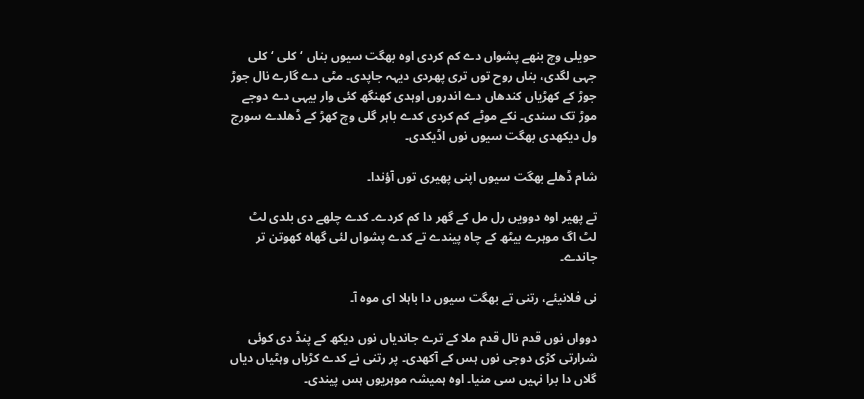حویلی وچ بنھے پشواں دے کم کردی اوہ بھگت سیوں بناں ‘کلی ‘کلی جہی لگدی، بناں روح توں تری پھردی دیہہ جاپدی۔ مٹی دے گارے نال جوڑ جوڑ کے کھڑیاں کندھاں دے اندروں اوہدی کھنگھ کئی وار بیہی دے دوجے موڑ تک سندی۔ نکے موٹے کم کردی کدے باہر گلی وچ کھڑ کے ڈھلدے سورج ول دیکھدی بھگت سیوں نوں اڈیکدی۔

شام ڈھلے بھگت سیوں اپنی پھیری توں آؤندا۔

تے پھیر اوہ دوویں رل مل کے گھر دا کم کردے۔ کدے چلھے دی بلدی لٹ لٹ اگ موہرے بیٹھ کے چاہ پیندے تے کدے پشواں لئی گھاہ کھوتن تر جاندے۔

نی فلانیئے، رتنی تے بھگت سیوں دا باہلا ای موہ آ۔

دوواں نوں قدم نال قدم ملا کے ترے جاندیاں نوں دیکھ کے پنڈ دی کوئی شرارتی کڑی دوجی نوں ہس کے آکھدی۔ پر رتنی نے کدے کڑیاں وہٹیاں دیاں گلاں دا برا نہیں سی منیا۔ اوہ ہمیشہ موہریوں ہس پیندی۔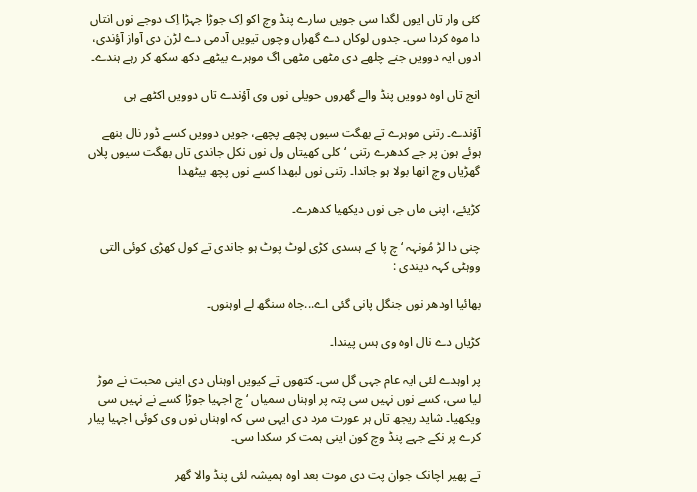کئی وار تاں ایوں لگدا سی جویں سارے پنڈ وچ اکو اِک جوڑا جہڑا اِک دوجے نوں انتاں دا موہ کردا سی۔ جدوں لوکاں دے گھراں وچوں تیویں آدمی دے لڑن دی آواز آؤندی، ادوں ایہ دوویں جنے چلھے دی مٹھی مٹھی اگ موہرے بیٹھے دکھ سکھ کر رہے ہندے۔

انج تاں اوہ دوویں پنڈ والے گھروں حویلی نوں وی آؤندے تاں دوویں اکٹھے ہی

آؤندے۔ رتنی موہرے تے بھگت سیوں پچھے پچھے، جویں دوویں کسے ڈور نال بنھے ہوئے ہون پر جے کدھرے رتنی ‘کلی کھیتاں ول نوں نکل جاندی تاں بھگت سیوں پلاں گھڑیاں وچ انھا بولا ہو جاندا۔ رتنی نوں لبھدا کسے نوں پچھ بیٹھدا

کڑیئے، اپنی ماں جی نوں دیکھیا کدھرے۔

چنی دا لڑ مُونہہ ‘چ پا کے ہسدی کڑی لوٹ پوٹ ہو جاندی تے کول کھڑی کوئی التی ووہٹی کہہ دیندی :

بھائیا اودھر نوں جنگل پانی گئی اے...جاہ سنگھ لے اوہنوں۔

کڑیاں دے نال اوہ وی ہس پیندا۔

پر اوہدے لئی ایہ عام جہی گل سی۔ کتھوں تے کیویں اوہناں دی اینی محبت نے موڑ لیا سی، کسے نوں نہیں سی پتہ پر اوہناں سمیاں ‘چ اجہیا جوڑا کسے نے نہیں سی ویکھیا۔ شاید ریجھ تاں ہر عورت مرد دی ایہی سی کہ اوہناں نوں وی کوئی اجہیا پیار کرے پر نکے جہے پنڈ وچ کون اینی ہمت کر سکدا سی۔

تے پھیر اچانک جوان پت دی موت بعد اوہ ہمیشہ لئی پنڈ والا گھر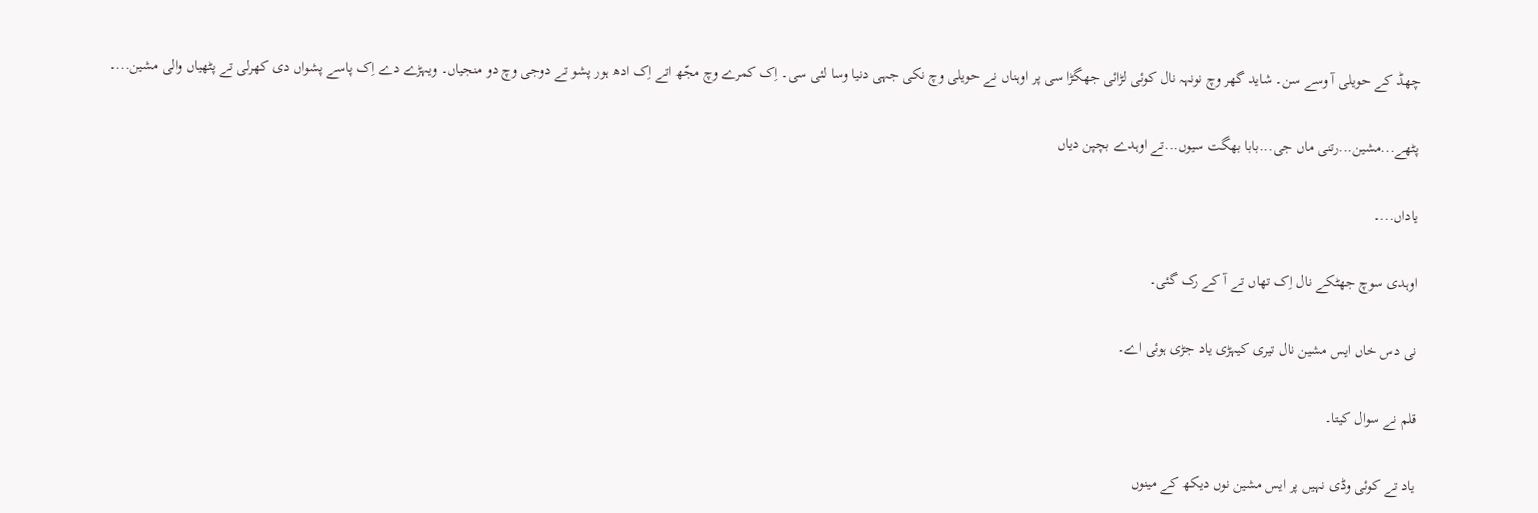چھڈ کے حویلی آ وسے سن۔ شاید گھر وچ نونہہ نال کوئی لڑائی جھگڑا سی پر اوہناں نے حویلی وچ نکی جہی دنیا وسا لئی سی۔ اِک کمرے وچ مجّھ اتے اِک ادھ ہور پشو تے دوجی وچ دو منجیاں۔ ویہڑے دے اِک پاسے پشواں دی کھرلی تے پٹھیاں والی مشین...۔

پٹھے...مشین...رتنی ماں جی...بابا بھگت سیوں...تے اوہدے بچپن دیاں

یاداں...۔

اوہدی سوچ جھٹکے نال اِک تھاں تے آ کے رک گئی۔

نی دس خاں ایس مشین نال تیری کیہڑی یاد جڑی ہوئی اے۔

قلم نے سوال کیتا۔

یاد تے کوئی وڈی نہیں پر ایس مشین نوں دیکھ کے مینوں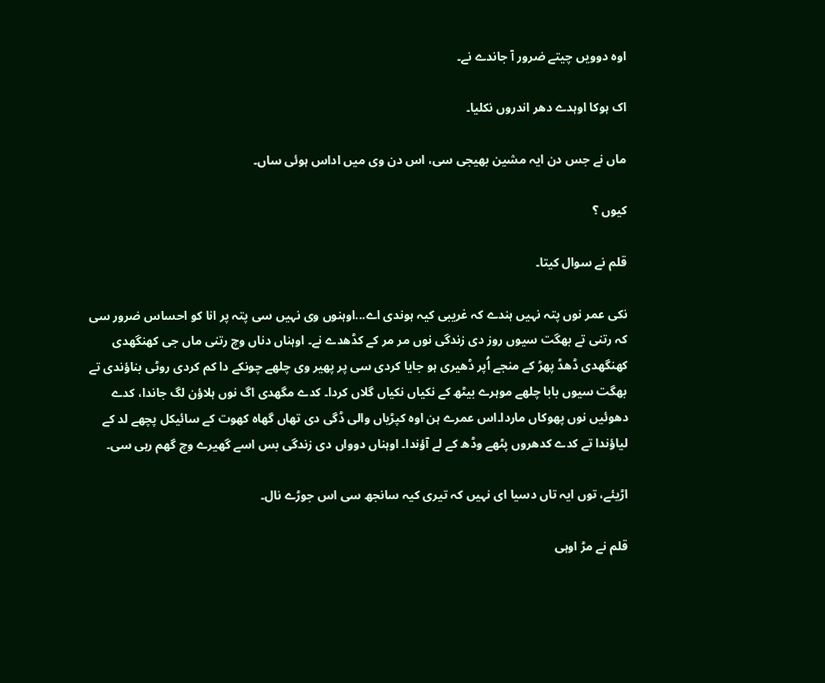اوہ دوویں چیتے ضرور آ جاندے نے۔

اک ہوکا اوہدے دھر اندروں نکلیا۔

ماں نے جس دن ایہ مشین بھیجی سی، اس دن وی میں اداس ہوئی ساں۔

کیوں ؟

قلم نے سوال کیتا۔

نکی عمر نوں پتہ نہیں ہندے کہ غریبی کیہ ہوندی اے...اوہنوں وی نہیں سی پتہ پر انا کو احساس ضرور سی کہ رتنی تے بھگت سیوں روز دی زندگی نوں مر مر کے کڈھدے نے۔ اوہناں دناں وچ رتنی ماں جی کھنگھدی کھنگھدی ڈھڈ پھڑ کے منجے اُپر ڈھیری ہو جایا کردی سی پر پھیر وی چلھے چونکے دا کم کردی روٹی بناؤندی تے بھگت سیوں بابا چلھے موہرے بیٹھ کے نکیاں نکیاں گلاں کردا۔ کدے مگھدی اگ نوں ہلاؤن لگ جاندا، کدے دھوئیں نوں پھوکاں ماردا۔اس عمرے ہن اوہ کپڑیاں والی ڈگی دی تھاں گھاہ کھوت کے سائیکل پچھے لد کے لیاؤندا تے کدے کدھروں پٹھے وڈھ کے لے آؤندا۔ اوہناں دوواں دی زندگی بس اسے گھیرے وچ گھم رہی سی۔

اڑیئے، توں ایہ تاں دسیا ای نہیں کہ تیری کیہ سانجھ سی اس جوڑے نال۔

قلم نے مڑ اوہی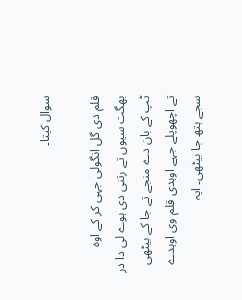سوال کیتا۔

قلم دی گل انگولی جہی کر کے اوہ بھگت سیوں تے رتنی دی ہوے لی دا در ٹپ کے بان دے منجے تے جا کے بیٹھی تے اچھوپلے جہے اوہدی قلم وی اوہدے سجے ہتھ جا بیٹھی۔ ایہ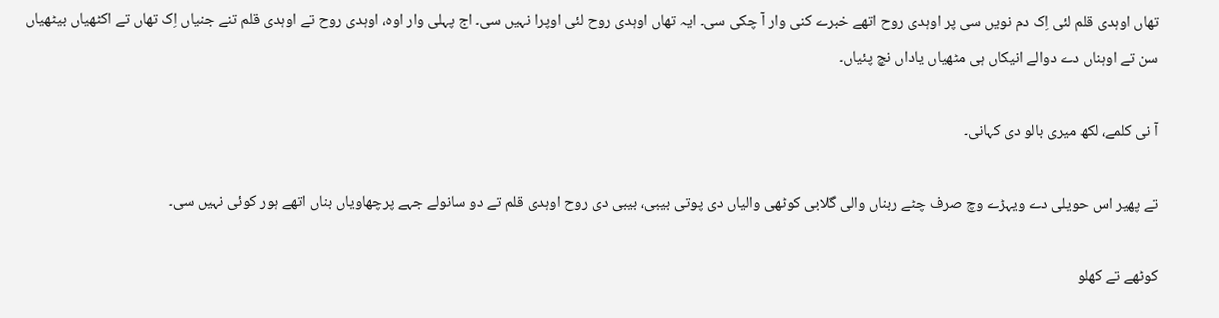تھاں اوہدی قلم لئی اِک دم نویں سی پر اوہدی روح اتھے خبرے کنی وار آ چکی سی۔ ایہ تھاں اوہدی روح لئی اوپرا نہیں سی۔ اج پہلی وار اوہ، اوہدی روح تے اوہدی قلم تنے جنیاں اِک تھاں تے اکٹھیاں بیٹھیاں سن تے اوہناں دے دوالے انیکاں ہی مٹھیاں یاداں نچ پئیاں۔

آ نی کلمے، لکھ میری بالو دی کہانی۔

تے پھیر اس حویلی دے ویہڑے وچ صرف چٹے ربناں والی گلابی کوٹھی والیاں دی پوتی بیبی، بیبی دی روح اوہدی قلم تے دو سانولے جہے پرچھاویاں بناں اتھے ہور کوئی نہیں سی۔

کوٹھے تے کھلو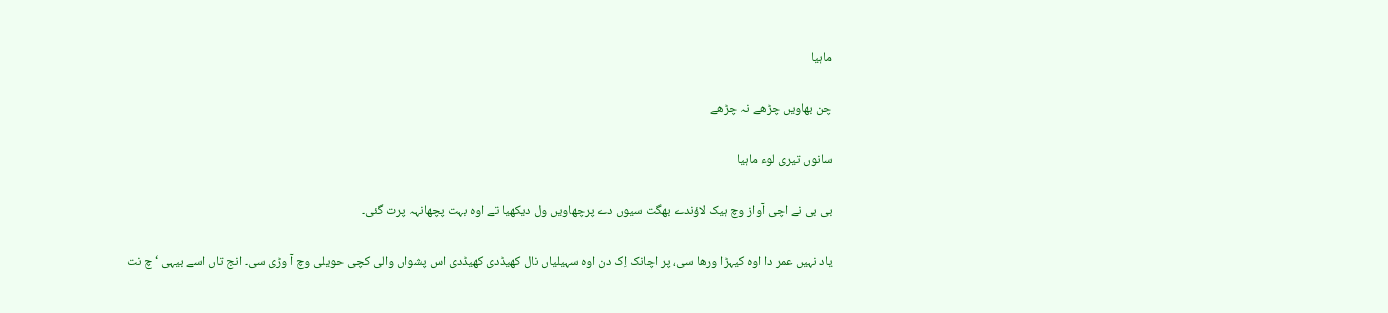ماہیا

چن بھاویں چڑھے نہ چڑھے

سانوں تیری لوء ماہیا

بی بی نے اچی آواز وچ ہیک لاؤندے بھگت سیوں دے پرچھاویں ول دیکھیا تے اوہ بہت پچھانہہ پرت گئی۔

یاد نہیں عمر دا اوہ کیہڑا ورھا سی، پر اچانک اِک دن اوہ سہیلیاں نال کھیڈدی کھیڈدی اس پشواں والی کچی حویلی وچ آ وڑی سی۔ انج تاں اسے بیہی ‘چ نت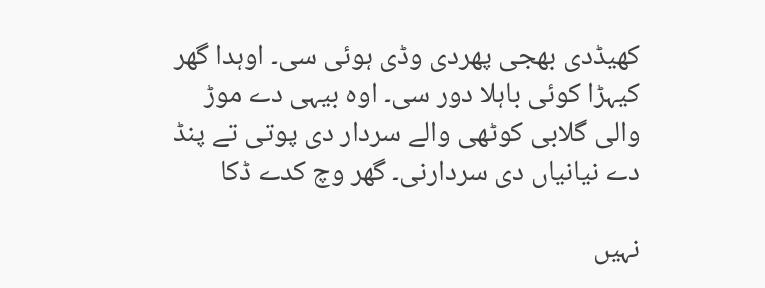کھیڈدی بھجی پھردی وڈی ہوئی سی۔ اوہدا گھر کیہڑا کوئی باہلا دور سی۔ اوہ بیہی دے موڑ والی گلابی کوٹھی والے سردار دی پوتی تے پنڈ دے نیانیاں دی سردارنی۔ گھر وچ کدے ڈکا

نہیں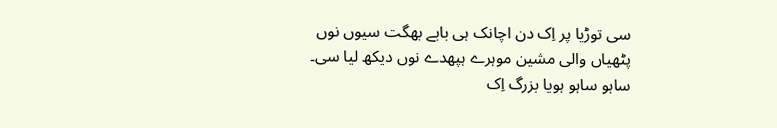سی توڑیا پر اِک دن اچانک ہی بابے بھگت سیوں نوں پٹھیاں والی مشین موہرے ہپھدے نوں دیکھ لیا سی۔ ساہو ساہو ہویا بزرگ اِک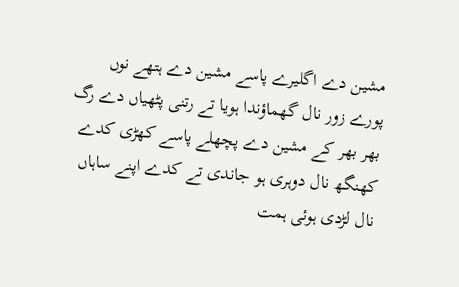مشین دے اگلیرے پاسے مشین دے ہتھے نوں پورے زور نال گھماؤندا ہویا تے رتنی پٹھیاں دے رگ بھر بھر کے مشین دے پچھلے پاسے کھڑی کدے کھنگھ نال دوہری ہو جاندی تے کدے اپنے ساہاں نال لڑدی ہوئی ہمت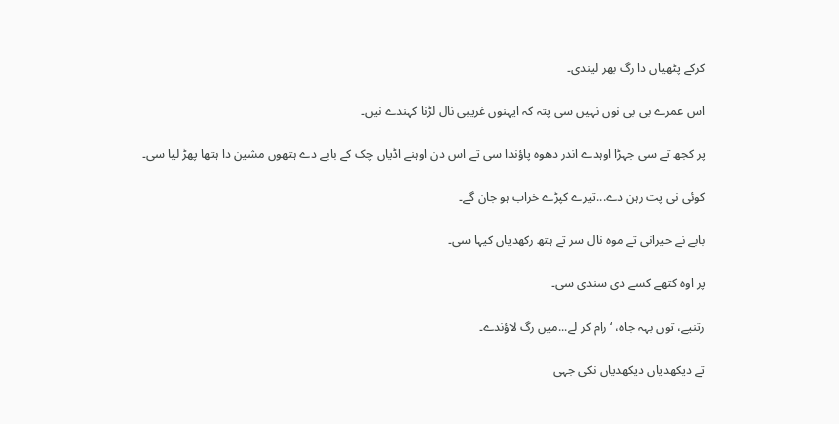کرکے پٹھیاں دا رگ بھر لیندی۔

اس عمرے بی بی نوں نہیں سی پتہ کہ ایہنوں غریبی نال لڑنا کہندے نیں۔

پر کجھ تے سی جہڑا اوہدے اندر دھوہ پاؤندا سی تے اس دن اوہنے اڈیاں چک کے بابے دے ہتھوں مشین دا ہتھا پھڑ لیا سی۔

کوئی نی پت رہن دے...تیرے کپڑے خراب ہو جان گے۔

بابے نے حیرانی تے موہ نال سر تے ہتھ رکھدیاں کیہا سی۔

پر اوہ کتھے کسے دی سندی سی۔

رتنیے، توں بہہ جاہ، ‘رام کر لے...میں رگ لاؤندے۔

تے دیکھدیاں دیکھدیاں نکی جہی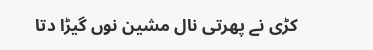کڑی نے پھرتی نال مشین نوں گیڑا دتا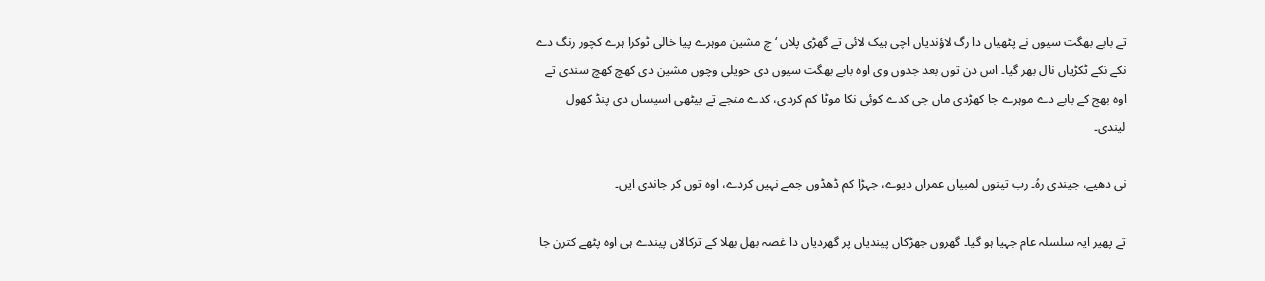تے بابے بھگت سیوں نے پٹھیاں دا رگ لاؤندیاں اچی ہیک لائی تے گھڑی پلاں ‘چ مشین موہرے پیا خالی ٹوکرا ہرے کچور رنگ دے نکے نکے ٹکڑیاں نال بھر گیا۔ اس دن توں بعد جدوں وی اوہ بابے بھگت سیوں دی حویلی وچوں مشین دی کھچ کھچ سندی تے اوہ بھج کے بابے دے موہرے جا کھڑدی ماں جی کدے کوئی نکا موٹا کم کردی، کدے منجے تے بیٹھی اسیساں دی پنڈ کھول لیندی۔

نی دھیے، جیندی رہُ۔ رب تینوں لمبیاں عمراں دیوے، جہڑا کم ڈھڈوں جمے نہیں کردے، اوہ توں کر جاندی ایں۔

تے پھیر ایہ سلسلہ عام جہیا ہو گیا۔ گھروں جھڑکاں پیندیاں پر گھردیاں دا غصہ بھل بھلا کے ترکالاں پیندے ہی اوہ پٹھے کترن جا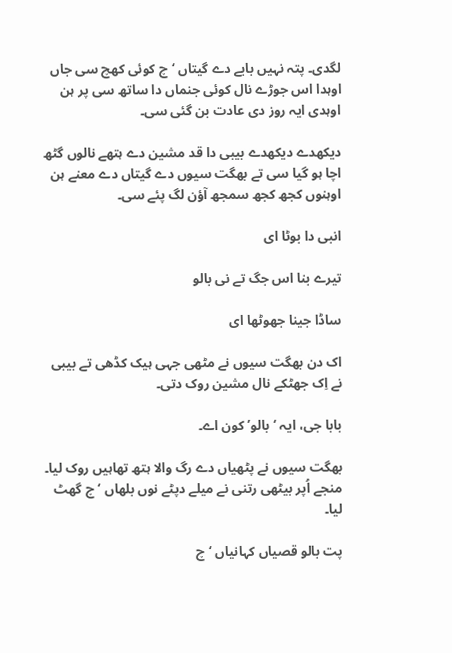لگدی۔ پتہ نہیں بابے دے گیتاں ‘چ کوئی کھچ سی جاں اوہدا اس جوڑے نال کوئی جنماں دا ساتھ سی پر ہن اوہدی ایہ روز دی عادت بن گئی سی۔

دیکھدے دیکھدے بیبی دا قد مشین دے ہتھے نالوں گٹھ اچا ہو گیا سی تے بھگت سیوں دے گیتاں دے معنے ہن اوہنوں کجھ کجھ سمجھ آؤن لگ پئے سی۔

انبی دا بوٹا ای

تیرے بنا اس جگ تے نی بالو

ساڈا جینا جھوٹھا ای

اک دن بھگت سیوں نے مٹھی جہی ہیک کڈھی تے بیبی نے اِک جھٹکے نال مشین روک دتی۔

بابا جی، ایہ ‘بالو’ کون اے۔

بھگت سیوں نے پٹھیاں دے رگ والا ہتھ تھاہیں روک لیا۔ منجے اُپر بیٹھی رتنی نے میلے دپٹے نوں بلھاں ‘چ گھٹ لیا۔

پت بالو قصیاں کہانیاں ‘چ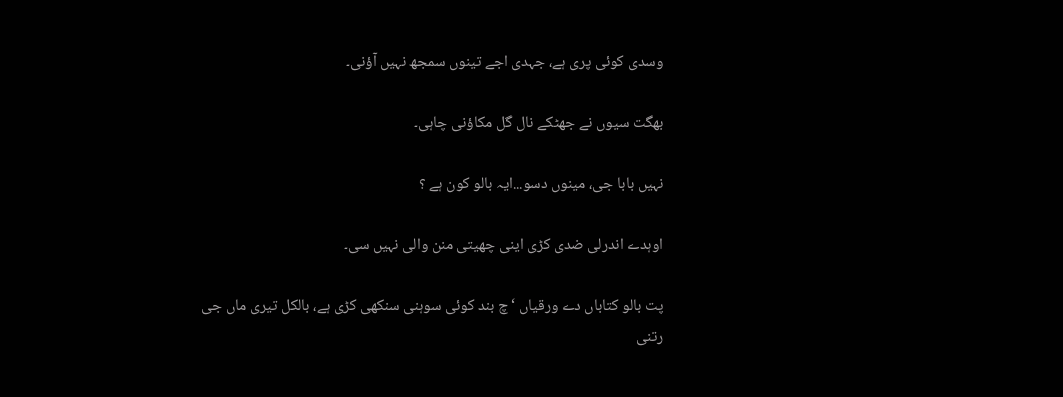وسدی کوئی پری ہے، جہدی اجے تینوں سمجھ نہیں آؤنی۔

بھگت سیوں نے جھٹکے نال گل مکاؤنی چاہی۔

نہیں بابا جی، مینوں دسو...ایہ بالو کون ہے ؟

اوہدے اندرلی ضدی کڑی اینی چھیتی منن والی نہیں سی۔

پت بالو کتاباں دے ورقیاں ‘چ بند کوئی سوہنی سنکھی کڑی ہے، بالکل تیری ماں جی رتنی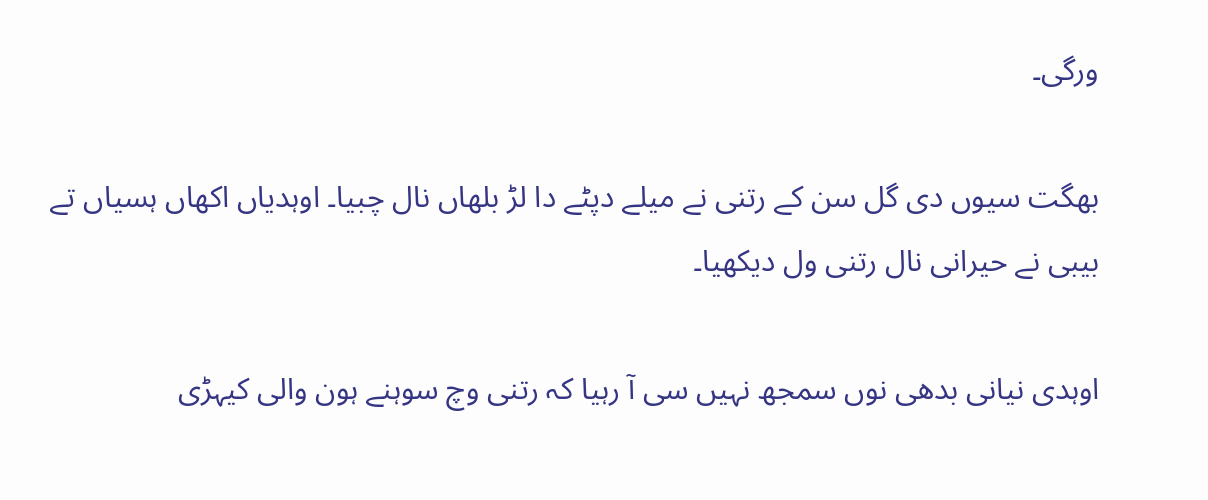ورگی۔

بھگت سیوں دی گل سن کے رتنی نے میلے دپٹے دا لڑ بلھاں نال چبیا۔ اوہدیاں اکھاں ہسیاں تے بیبی نے حیرانی نال رتنی ول دیکھیا۔

اوہدی نیانی بدھی نوں سمجھ نہیں سی آ رہیا کہ رتنی وچ سوہنے ہون والی کیہڑی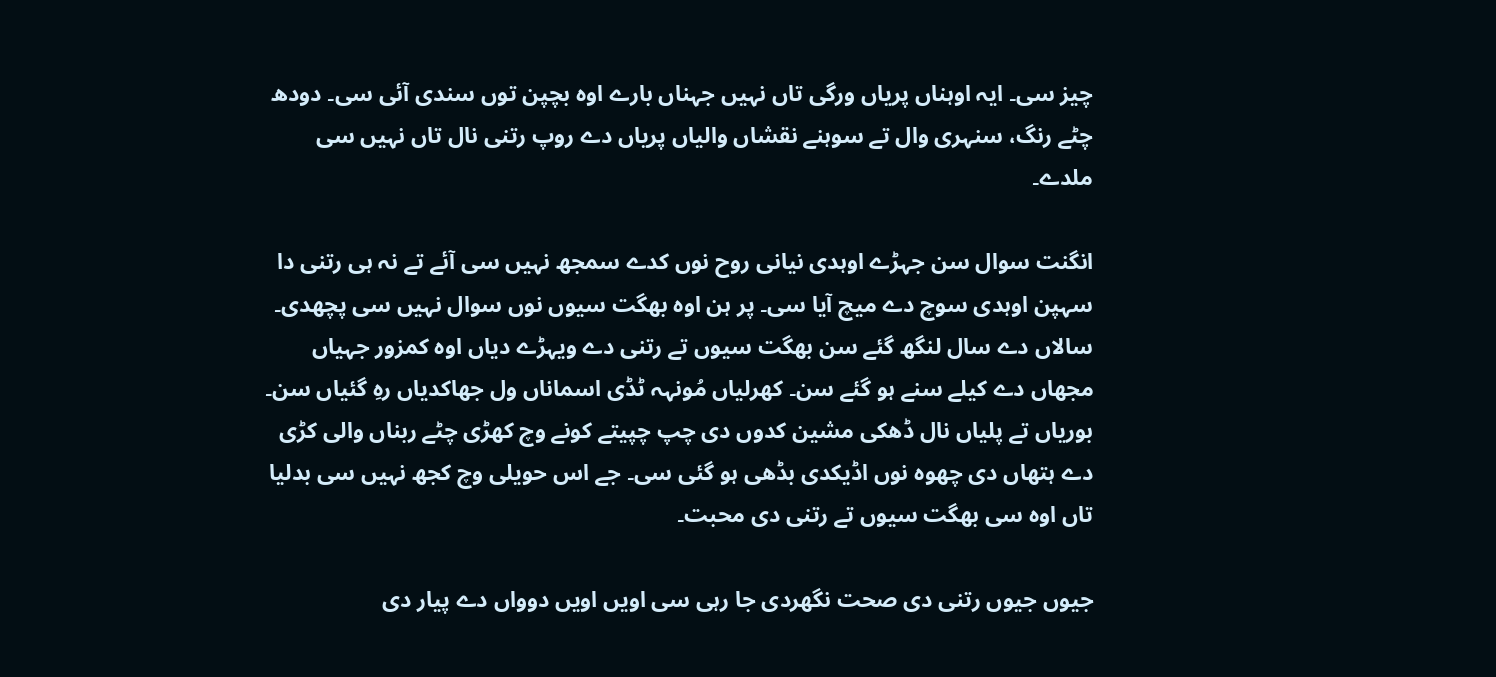چیز سی۔ ایہ اوہناں پریاں ورگی تاں نہیں جہناں بارے اوہ بچپن توں سندی آئی سی۔ دودھ چٹے رنگ، سنہری وال تے سوہنے نقشاں والیاں پریاں دے روپ رتنی نال تاں نہیں سی ملدے۔

انگنت سوال سن جہڑے اوہدی نیانی روح نوں کدے سمجھ نہیں سی آئے تے نہ ہی رتنی دا سہپن اوہدی سوچ دے میچ آیا سی۔ پر ہن اوہ بھگت سیوں نوں سوال نہیں سی پچھدی۔ سالاں دے سال لنگھ گئے سن بھگت سیوں تے رتنی دے ویہڑے دیاں اوہ کمزور جہیاں مجھاں دے کیلے سنے ہو گئے سن۔ کھرلیاں مُونہہ ٹڈی اسماناں ول جھاکدیاں رہِ گئیاں سن۔ بوریاں تے پلیاں نال ڈھکی مشین کدوں دی چپ چپیتے کونے وچ کھڑی چٹے ربناں والی کڑی دے ہتھاں دی چھوہ نوں اڈیکدی بڈھی ہو گئی سی۔ جے اس حویلی وچ کجھ نہیں سی بدلیا تاں اوہ سی بھگت سیوں تے رتنی دی محبت۔

جیوں جیوں رتنی دی صحت نگھردی جا رہی سی اویں اویں دوواں دے پیار دی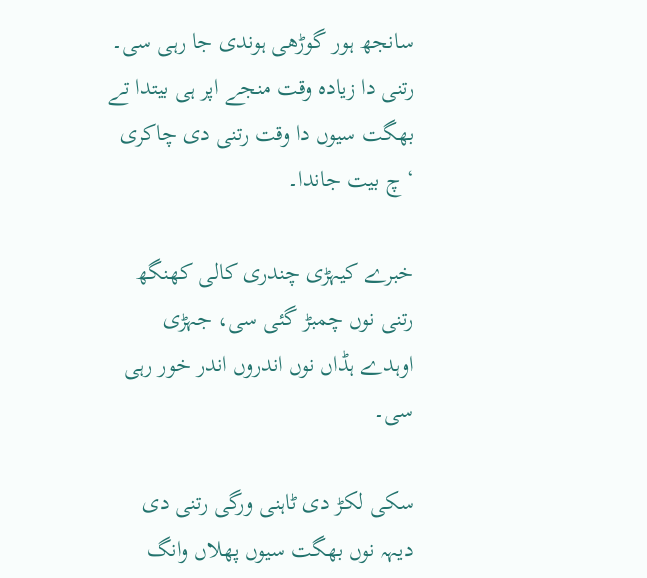سانجھ ہور گوڑھی ہوندی جا رہی سی۔ رتنی دا زیادہ وقت منجے اپر ہی بیتدا تے بھگت سیوں دا وقت رتنی دی چاکری ‘چ بیت جاندا۔

خبرے کیہڑی چندری کالی کھنگھ رتنی نوں چمبڑ گئی سی، جہڑی اوہدے ہڈاں نوں اندروں اندر خور رہی سی۔

سکی لکڑ دی ٹاہنی ورگی رتنی دی دیہہ نوں بھگت سیوں پھلاں وانگ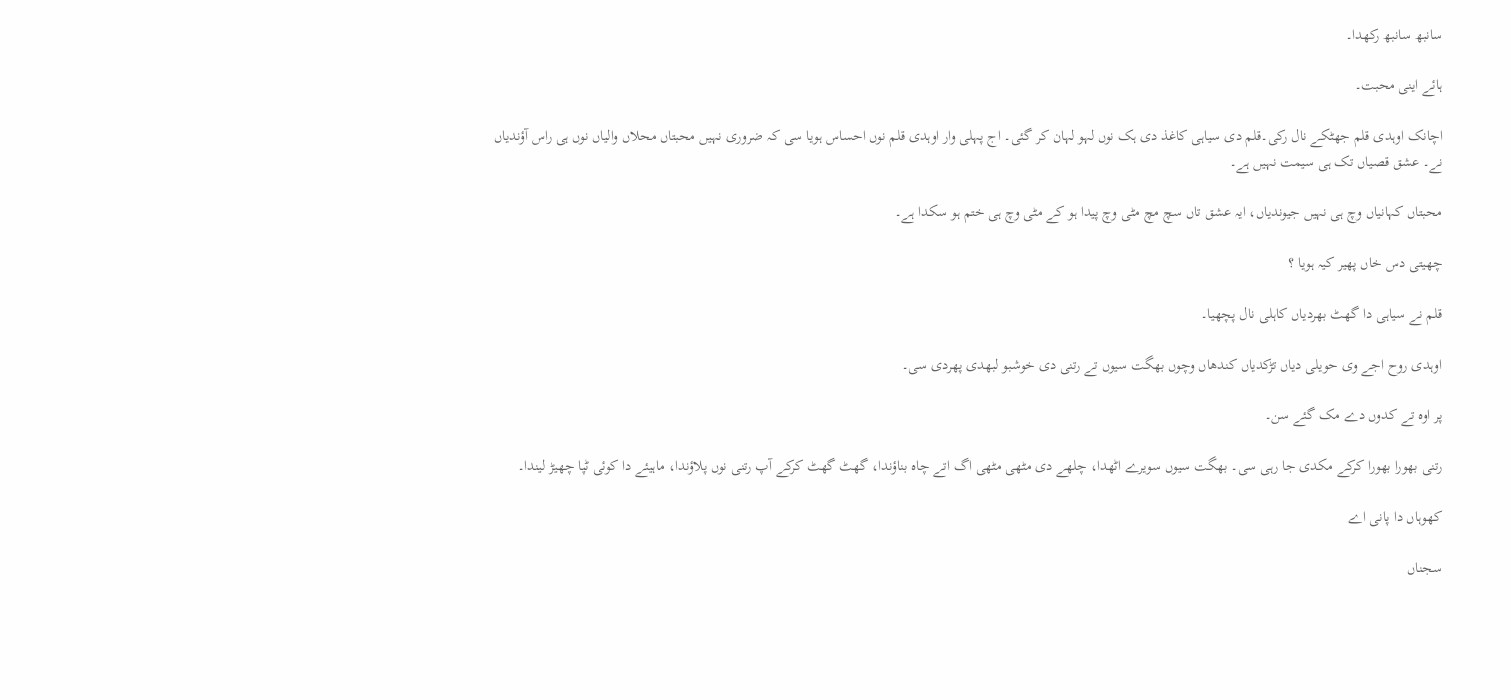سانبھ سانبھ رکھدا۔

ہائے اینی محبت۔

اچانک اوہدی قلم جھٹکے نال رکی۔قلم دی سیاہی کاغذ دی ہک نوں لہو لہان کر گئی۔ اج پہلی وار اوہدی قلم نوں احساس ہویا سی کہ ضروری نہیں محبتاں محلاں والیاں نوں ہی راس آؤندیاں نے۔ عشق قصیاں تک ہی سیمت نہیں ہے۔

محبتاں کہانیاں وچ ہی نہیں جیوندیاں، ایہ عشق تاں سچ مچ مٹی وچ پیدا ہو کے مٹی وچ ہی ختم ہو سکدا ہے۔

چھیتی دس خاں پھیر کیہ ہویا ؟

قلم نے سیاہی دا گھٹ بھردیاں کاہلی نال پچھیا۔

اوہدی روح اجے وی حویلی دیاں تڑکدیاں کندھاں وچوں بھگت سیوں تے رتنی دی خوشبو لبھدی پھردی سی۔

پر اوہ تے کدوں دے مک گئے سن۔

رتنی بھورا بھورا کرکے مکدی جا رہی سی۔ بھگت سیوں سویرے اٹھدا، چلھے دی مٹھی مٹھی اگ اتے چاہ بناؤندا، گھٹ گھٹ کرکے آپ رتنی نوں پلاؤندا، ماہیئے دا کوئی ٹپا چھیڑ لیندا۔

کھوہاں دا پانی اے

سجناں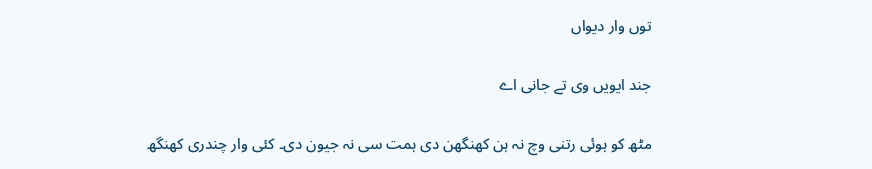توں وار دیواں

جند ایویں وی تے جانی اے

مٹھ کو ہوئی رتنی وچ نہ ہن کھنگھن دی ہمت سی نہ جیون دی۔ کئی وار چندری کھنگھ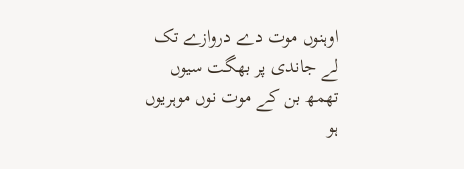اوہنوں موت دے دروازے تک لے جاندی پر بھگت سیوں تھمھ بن کے موت نوں موہریوں ہو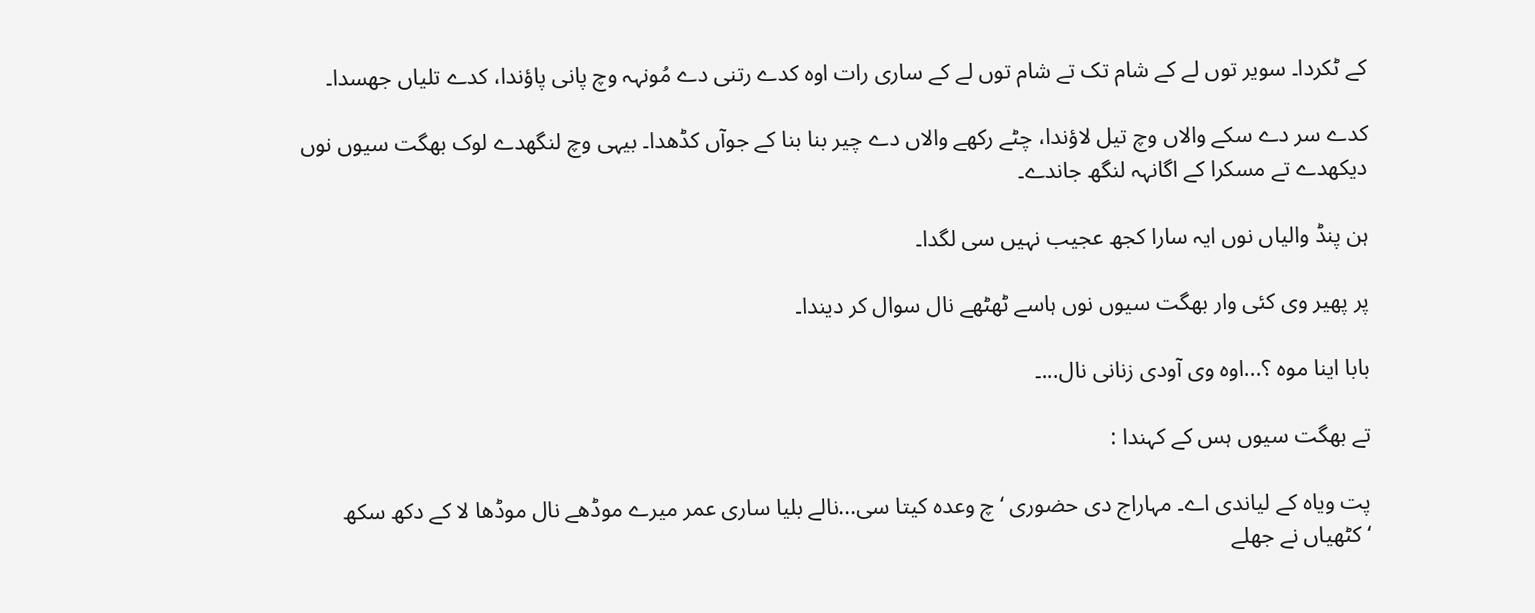کے ٹکردا۔ سویر توں لے کے شام تک تے شام توں لے کے ساری رات اوہ کدے رتنی دے مُونہہ وچ پانی پاؤندا، کدے تلیاں جھسدا۔

کدے سر دے سکے والاں وچ تیل لاؤندا، چٹے رکھے والاں دے چیر بنا بنا کے جوآں کڈھدا۔ بیہی وچ لنگھدے لوک بھگت سیوں نوں دیکھدے تے مسکرا کے اگانہہ لنگھ جاندے۔

ہن پنڈ والیاں نوں ایہ سارا کجھ عجیب نہیں سی لگدا۔

پر پھیر وی کئی وار بھگت سیوں نوں ہاسے ٹھٹھے نال سوال کر دیندا۔

بابا اینا موہ ؟...اوہ وی آودی زنانی نال...۔

تے بھگت سیوں ہس کے کہندا :

پت ویاہ کے لیاندی اے۔ مہاراج دی حضوری ‘چ وعدہ کیتا سی...نالے بلیا ساری عمر میرے موڈھے نال موڈھا لا کے دکھ سکھ ‘کٹھیاں نے جھلے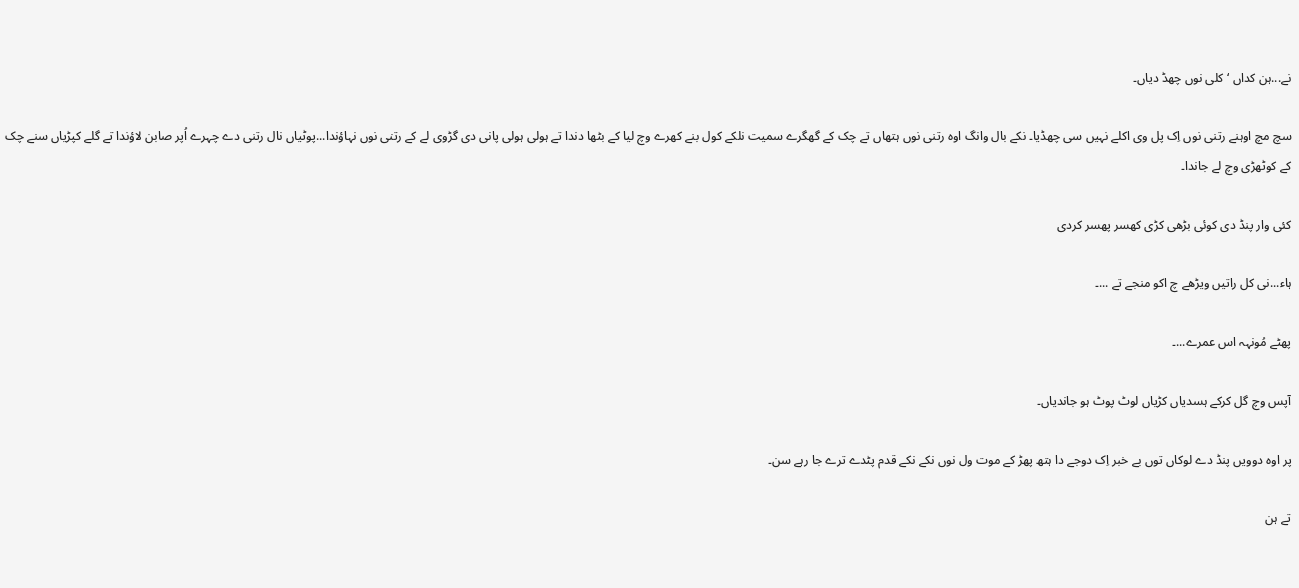نے...ہن کداں ‘کلی نوں چھڈ دیاں۔

سچ مچ اوہنے رتنی نوں اِک پل وی اکلے نہیں سی چھڈیا۔ نکے بال وانگ اوہ رتنی نوں ہتھاں تے چک کے گھگرے سمیت نلکے کول بنے کھرے وچ لیا کے بٹھا دندا تے ہولی ہولی پانی دی گڑوی لے کے رتنی نوں نہاؤندا...پوٹیاں نال رتنی دے چہرے اُپر صابن لاؤندا تے گلے کپڑیاں سنے چک کے کوٹھڑی وچ لے جاندا۔

کئی وار پنڈ دی کوئی بڑھی کڑی کھسر پھسر کردی

ہاء...نی کل راتیں ویڑھے چ اکو منجے تے ...۔

پھٹے مُونہہ اس عمرے...۔

آپس وچ گل کرکے ہسدیاں کڑیاں لوٹ پوٹ ہو جاندیاں۔

پر اوہ دوویں پنڈ دے لوکاں توں بے خبر اِک دوجے دا ہتھ پھڑ کے موت ول نوں نکے نکے قدم پٹدے ترے جا رہے سن۔

تے ہن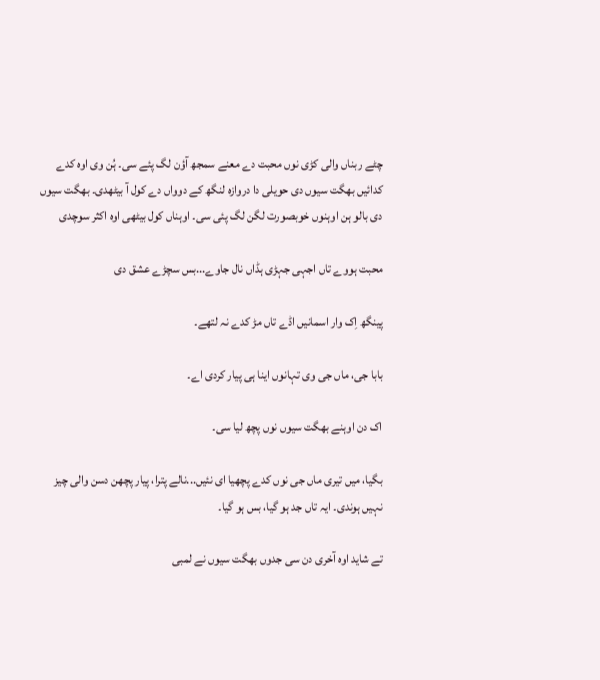چٹے ربناں والی کڑی نوں محبت دے معنے سمجھ آؤن لگ پئے سی۔ ہُن وی اوہ کدے کدائیں بھگت سیوں دی حویلی دا دروازہ لنگھ کے دوواں دے کول آ بیٹھدی۔ بھگت سیوں دی بالو ہن اوہنوں خوبصورت لگن لگ پئی سی۔ اوہناں کول بیٹھی اوہ اکثر سوچدی

محبت ہووے تاں اجہی جہڑی ہڈاں نال جاوے...بس سچڑے عشق دی

پینگھ اِک وار اسمانیں اڈے تاں مڑ کدے نہ لتھے۔

بابا جی، ماں جی وی تہانوں اینا ہی پیار کردی اے۔

اک دن اوہنے بھگت سیوں نوں پچھ لیا سی۔

بگیا، میں تیری ماں جی نوں کدے پچھیا ای نئیں...نالے پترا، پیار پچھن دسن والی چیز نہیں ہوندی۔ ایہ تاں جد ہو گیا، بس ہو گیا۔

تے شاید اوہ آخری دن سی جدوں بھگت سیوں نے لمبی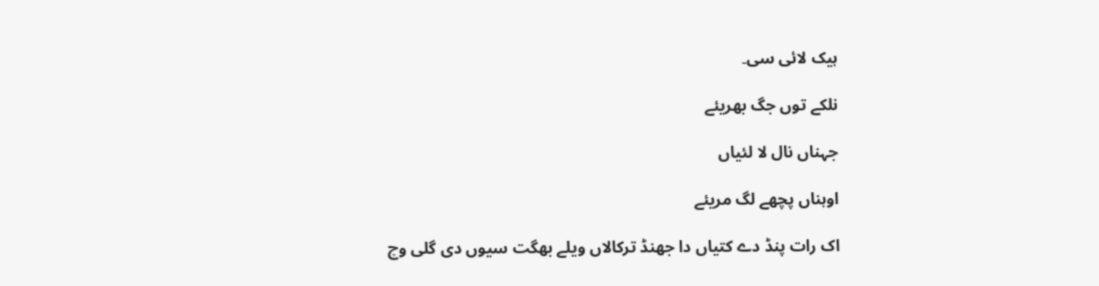ہیک لائی سی۔

نلکے توں جگ بھریئے

جہناں نال لا لئیاں

اوہناں پچھے لگ مریئے

اک رات پنڈ دے کتیاں دا جھنڈ ترکالاں ویلے بھگت سیوں دی گلی وچ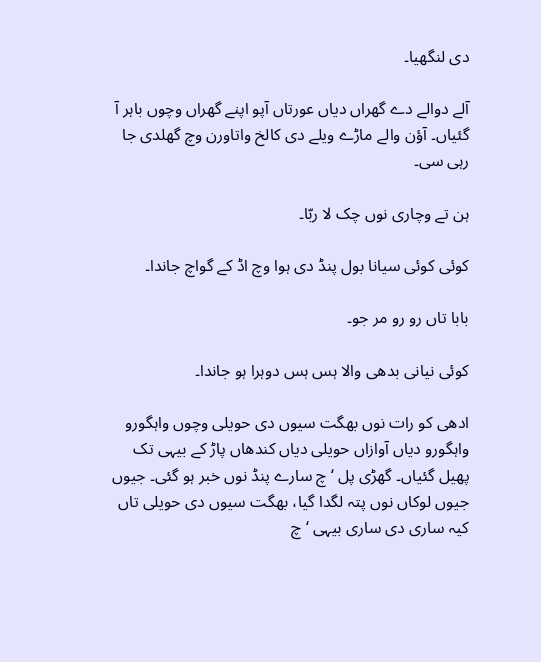دی لنگھیا۔

آلے دوالے دے گھراں دیاں عورتاں آپو اپنے گھراں وچوں باہر آ گئیاں۔ آؤن والے ماڑے ویلے دی کالخ واتاورن وچ گھلدی جا رہی سی۔

ہن تے وچاری نوں چک لا ربّا۔

کوئی کوئی سیانا بول پنڈ دی ہوا وچ اڈ کے گواچ جاندا۔

بابا تاں رو رو مر جو۔

کوئی نیانی بدھی والا ہس ہس دوہرا ہو جاندا۔

ادھی کو رات نوں بھگت سیوں دی حویلی وچوں واہگورو واہگورو دیاں آوازاں حویلی دیاں کندھاں پاڑ کے بیہی تک پھیل گئیاں۔ گھڑی پل ‘چ سارے پنڈ نوں خبر ہو گئی۔ جیوں جیوں لوکاں نوں پتہ لگدا گیا، بھگت سیوں دی حویلی تاں کیہ ساری دی ساری بیہی ‘چ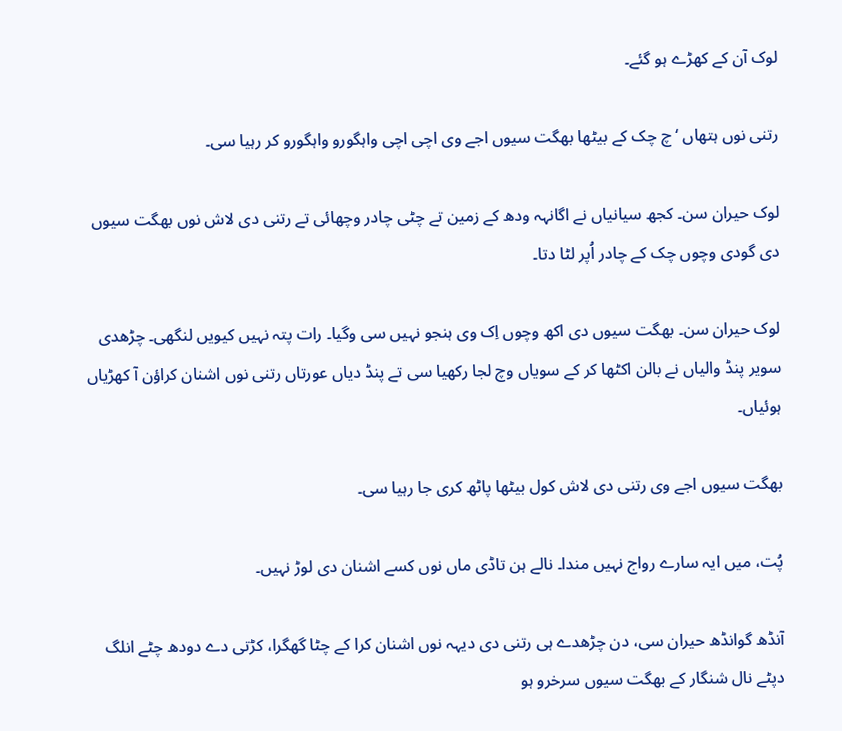لوک آن کے کھڑے ہو گئے۔

رتنی نوں ہتھاں ‘چ چک کے بیٹھا بھگت سیوں اجے وی اچی اچی واہگورو واہگورو کر رہیا سی۔

لوک حیران سن۔ کجھ سیانیاں نے اگانہہ ودھ کے زمین تے چٹی چادر وچھائی تے رتنی دی لاش نوں بھگت سیوں دی گودی وچوں چک کے چادر اُپر لٹا دتا۔

لوک حیران سن۔ بھگت سیوں دی اکھ وچوں اِک وی ہنجو نہیں سی وگیا۔ رات پتہ نہیں کیویں لنگھی۔ چڑھدی سویر پنڈ والیاں نے بالن اکٹھا کر کے سویاں وچ لجا رکھیا سی تے پنڈ دیاں عورتاں رتنی نوں اشنان کراؤن آ کھڑیاں ہوئیاں۔

بھگت سیوں اجے وی رتنی دی لاش کول بیٹھا پاٹھ کری جا رہیا سی۔

پُت، میں ایہ سارے رواج نہیں مندا۔ نالے ہن تاڈی ماں نوں کسے اشنان دی لوڑ نہیں۔

آنڈھ گوانڈھ حیران سی، دن چڑھدے ہی رتنی دی دیہہ نوں اشنان کرا کے چٹا گھگرا، کڑتی دے دودھ چٹے انلگ دپٹے نال شنگار کے بھگت سیوں سرخرو ہو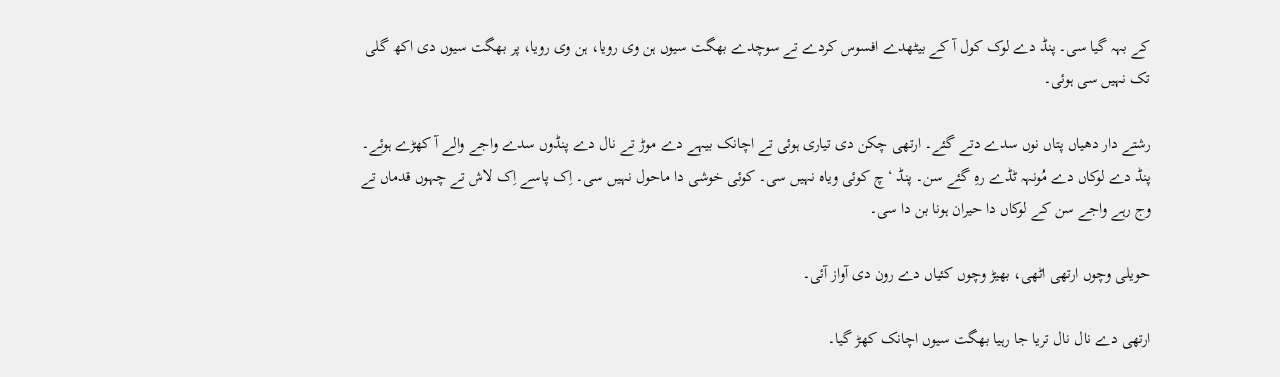کے بہہ گیا سی۔ پنڈ دے لوک کول آ کے بیٹھدے افسوس کردے تے سوچدے بھگت سیوں ہن وی رویا، ہن وی رویا، پر بھگت سیوں دی اکھ گلی تک نہیں سی ہوئی۔

رشتے دار دھیاں پتاں نوں سدے دتے گئے۔ ارتھی چکن دی تیاری ہوئی تے اچانک بیہے دے موڑ تے نال دے پنڈوں سدے واجے والے آ کھڑے ہوئے۔ پنڈ دے لوکاں دے مُونہہ ٹڈے رہِ گئے سن۔ پنڈ ‘چ کوئی ویاہ نہیں سی۔ کوئی خوشی دا ماحول نہیں سی۔ اِک پاسے اِک لاش تے چہوں قدماں تے وج رہے واجے سن کے لوکاں دا حیران ہونا بن دا سی۔

حویلی وچوں ارتھی اٹھی، بھیڑ وچوں کئیاں دے رون دی آواز آئی۔

ارتھی دے نال نال تریا جا رہیا بھگت سیوں اچانک کھڑ گیا۔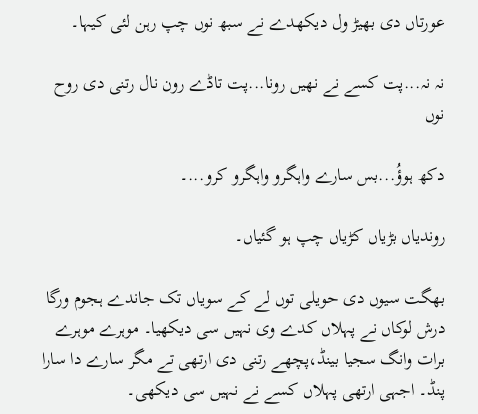عورتاں دی بھیڑ ول دیکھدے نے سبھ نوں چپ رہن لئی کیہا۔

نہ نہ...پت کسے نے نھیں رونا...پت تاڈے رون نال رتنی دی روح نوں

دکھ ہوؤُ...بس سارے واہگرو واہگرو کرو...۔

روندیاں بڑیاں کڑیاں چپ ہو گئیاں۔

بھگت سیوں دی حویلی توں لے کے سویاں تک جاندے ہجوم ورگا درش لوکاں نے پہلاں کدے وی نہیں سی دیکھیا۔ موہرے موہرے برات وانگ سجیا بینڈ،پچھے رتنی دی ارتھی تے مگر سارے دا سارا پنڈ۔ اجہی ارتھی پہلاں کسے نے نہیں سی دیکھی۔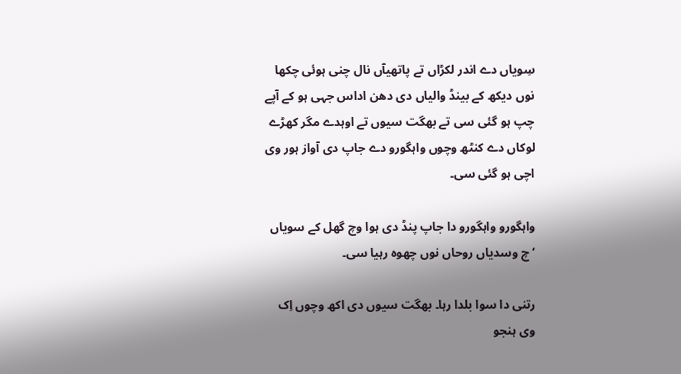سِویاں دے اندر لکڑاں تے پاتھیآں نال چنی ہوئی چکھا نوں دیکھ کے بینڈ والیاں دی دھن اداس جہی ہو کے آپے چپ ہو گئی سی تے بھگت سیوں تے اوہدے مگر کھڑے لوکاں دے کنٹھ وچوں واہگورو دے جاپ دی آواز ہور وی اچی ہو گئی سی۔

واہگورو واہگورو دا جاپ پنڈ دی ہوا وچ گھل کے سویاں ‘چ وسدیاں روحاں نوں چھوہ رہیا سی۔

رتنی دا سوا بلدا رہا۔ بھگت سیوں دی اکھ وچوں اِک وی ہنجو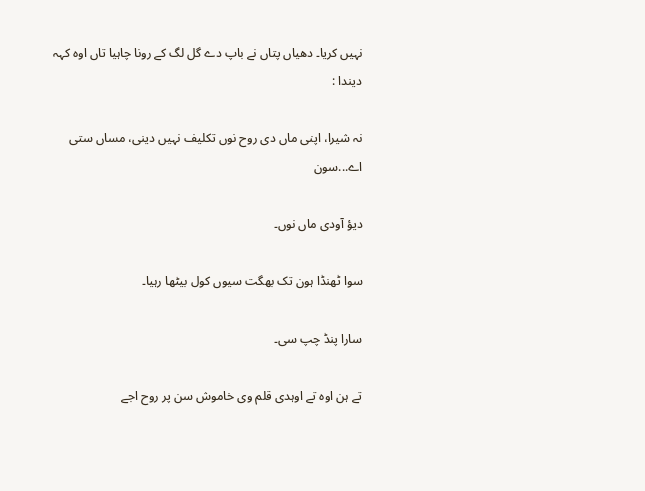نہیں کریا۔ دھیاں پتاں نے باپ دے گل لگ کے رونا چاہیا تاں اوہ کہہ دیندا :

نہ شیرا، اپنی ماں دی روح نوں تکلیف نہیں دینی، مساں ستی اے...سون

دیؤ آودی ماں نوں۔

سوا ٹھنڈا ہون تک بھگت سیوں کول بیٹھا رہیا۔

سارا پنڈ چپ سی۔

تے ہن اوہ تے اوہدی قلم وی خاموش سن پر روح اجے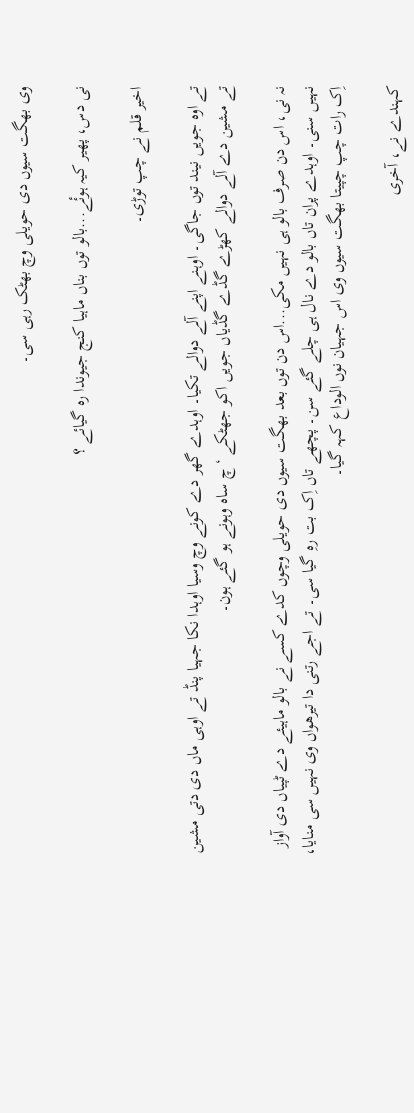وی بھگت سیوں دی حویلی وچ بھٹک رہی سی۔

نی دس، پھیر کیہ ہوئٔے...بالو توں بناں ماہیا کنج جیوندا رہ گیائے ؟

اخیر قلم نے چپ توڑی۔

تے اوہ جویں نیند توں جاگی۔ اوہنے اپنے آلے دوالے تکیا۔ اوہدے گھر دے کونے وچ وسیا اوہدا نکا جہیا پنڈ تے اوہی ماں دی دتی مشین تے مشین دے آلے دوالے کھڑے گڈے گڈیاں جویں اکو جھٹکے ‘چ ساہ وہونے ہو گئے ہون۔

نہ نی، اس دن صرف بالو ہی نہیں مکی...اس دن توں بعد بھگت سیوں دی حویلی وچوں کدے کسے نے بالو ماہیئے دے ٹپیاں دی آواز نہیں سنی۔ اوہدے پران تاں بالو دے نال ہی چلے گئے سن۔ پچھے تاں اِک بت رہِ گیا سی۔ تے اجے رتنی دا تیرھواں وی نہیں سی منایا، اِک رات چپ چپیتا بھگت سیوں وی اس جہیان نوں الوداع کہہ گیا۔

کہندے نے، آخری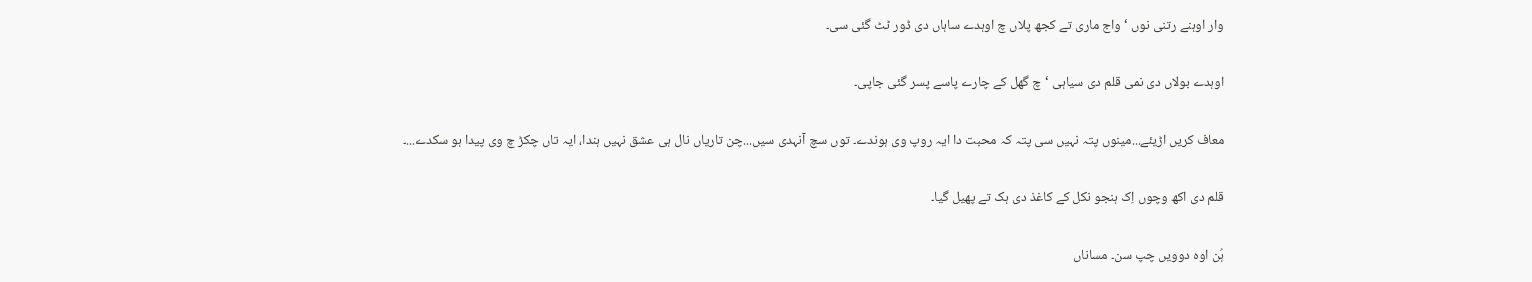وار اوہنے رتنی نوں ‘واج ماری تے کجھ پلاں چ اوہدے ساہاں دی ڈور ٹٹ گئی سی۔

اوہدے بولاں دی نمی قلم دی سیاہی ‘چ گھل کے چارے پاسے پسر گئی جاپی۔

معاف کریں اڑیئے...مینوں پتہ نہیں سی پتہ کہ محبت دا ایہ روپ وی ہوندے۔ توں سچ آنہدی سیں...چن تاریاں نال ہی عشق نہیں ہندا، ایہ تاں چکڑ چ وی پیدا ہو سکدے...۔

قلم دی اکھ وچوں اِک ہنجو نکل کے کاغذ دی ہک تے پھیل گیا۔

ہُن اوہ دوویں چپ سن۔ مساناں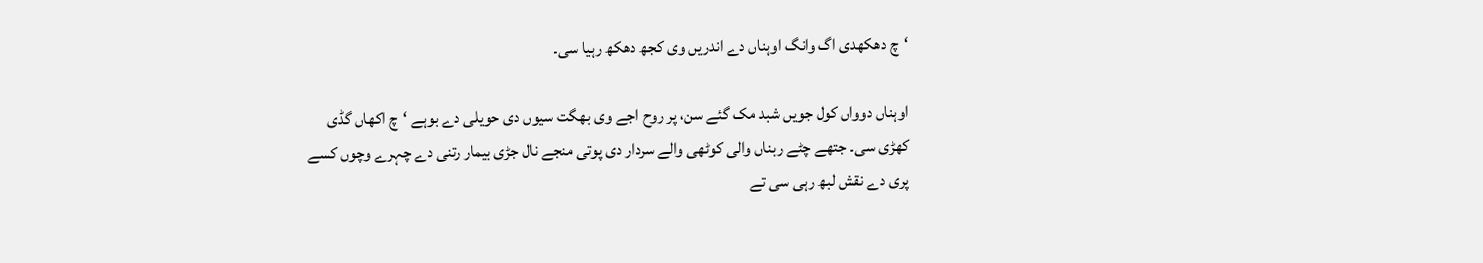‘چ دھکھدی اگ وانگ اوہناں دے اندریں وی کجھ دھکھ رہیا سی۔

اوہناں دوواں کول جویں شبد مک گئے سن، پر روح اجے وی بھگت سیوں دی حویلی دے بوہے ‘چ اکھاں گڈی کھڑی سی۔ جتھے چٹے ربناں والی کوٹھی والے سردار دی پوتی منجے نال جڑی بیمار رتنی دے چہرے وچوں کسے پری دے نقش لبھ رہی سی تے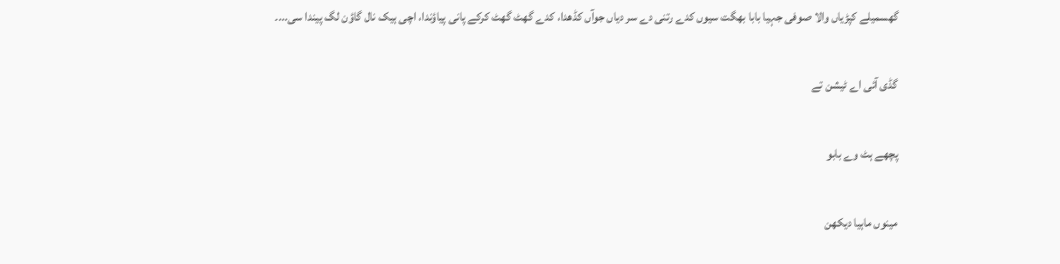گھسمیلے کپڑیاں والا صوفی جہیا بابا بھگت سیوں کدے رتنی دے سر دیاں جوآں کڈھدا، کدے گھٹ گھٹ کرکے پانی پیاؤندا، اچی ہیک نال گاؤن لگ پیندا سی...۔

گڈی آئی اے ٹیشن تے

پچھے ہٹ وے بابو

مینوں ماہیا دیکھن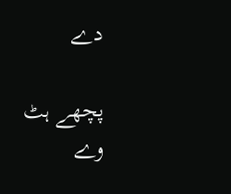دے

پچھے ہٹ وے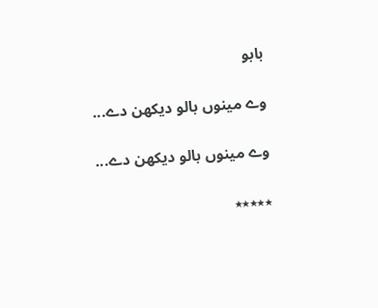بابو

وے مینوں بالو دیکھن دے...

وے مینوں بالو دیکھن دے...

٭٭٭٭٭